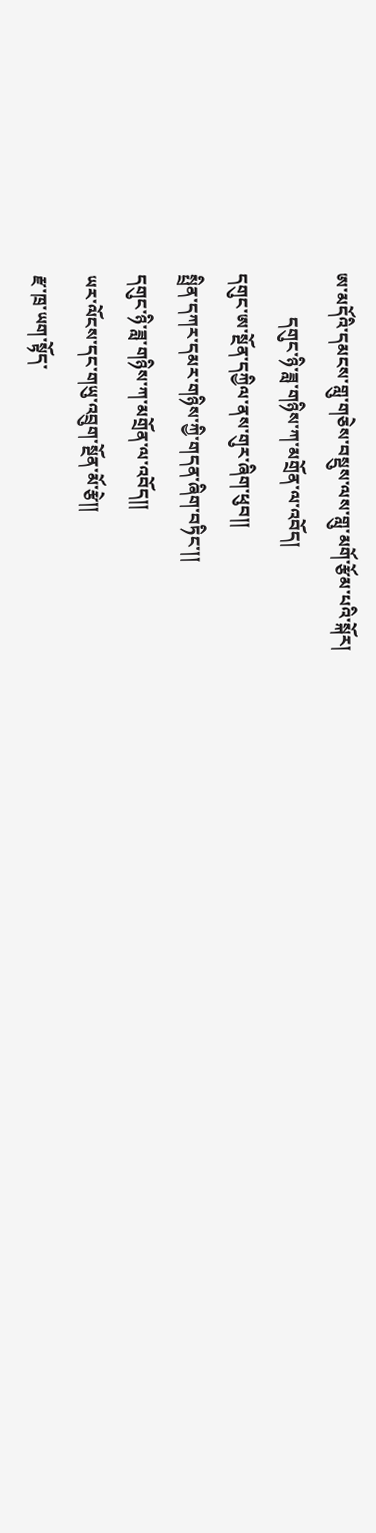ཨ་མདོའི་དམངས་གླུ་གཅེས་བསྡུས་ལས་གླུ་མགོ་རྩོམ་པའི་སྐོར།
          དགུང་ཉི་ཟླ་གཉིས་ཀ་མགྲོན་ལ་འབོད།
དགུང་ཨ་སྔོན་དཀྱིལ་ནས་གུར་ཞིག་ཕུབ།།
སྤྲིན་དཀར་དམར་གཉིས་ཀྱི་གདན་ཞིག་བཏིང་།།
དགུང་ཉི་ཟླ་གཉིས་ཀ་མགྲོན་ལ་འབོད།།
ཡར་ལོངས་དང་གཡུ་འབྲུག་སྔོན་མོ་རྩེ།།
རྫ་ཁྲ་ཡག་སྟོད་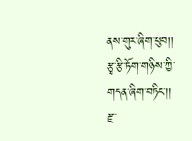ནས་གུར་ཞིག་ཕུབ།།
རྩྭ་རྩི་ཏོག་གཉིས་ཀྱི་གདན་ཞིག་བཏིང་།།
རྫ་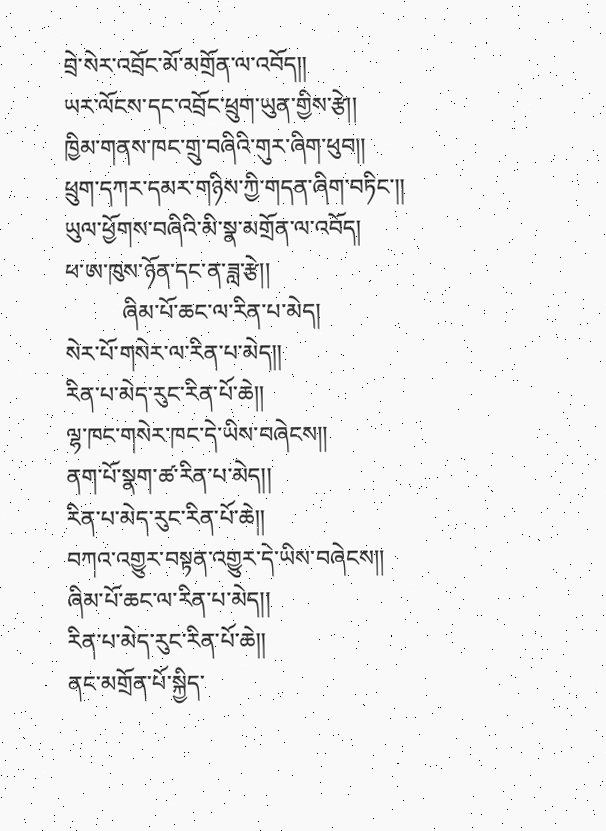བྲེ་སེར་འབྲོང་མོ་མགྲོན་ལ་འབོད།།
ཡར་ལོངས་དང་འབྲོང་ཕྲུག་ཡུན་གྱིས་རྩེ།།
ཁྱིམ་གནས་ཁང་གྲུ་བཞིའི་གུར་ཞིག་ཕུབ།།
ཕྲུག་དཀར་དམར་གཉིས་ཀྱི་གདན་ཞིག་བཏིང་།།
ཡུལ་ཕྱོགས་བཞིའི་མི་སྣ་མགྲོན་ལ་འབོད།
ཕ་ཨ་ཁུས་ཉོན་དང་ན་ཟླ་རྩེ།།
          ཞིམ་པོ་ཆང་ལ་རིན་པ་མེད།
སེར་པོ་གསེར་ལ་རིན་པ་མེད།།
རིན་པ་མེད་རུང་རིན་པོ་ཆེ།།
ལྷ་ཁང་གསེར་ཁང་དེ་ཡིས་བཞེངས།།
ནག་པོ་སྣག་ཚ་རིན་པ་མེད།།
རིན་པ་མེད་རུང་རིན་པོ་ཆེ།།
བཀའ་འགྱུར་བསྟན་འགྱུར་དེ་ཡིས་བཞེངས།།
ཞིམ་པོ་ཆང་ལ་རིན་པ་མེད།།
རིན་པ་མེད་རུང་རིན་པོ་ཆེ།།
ནང་མགྲོན་པོ་སྐྱིད་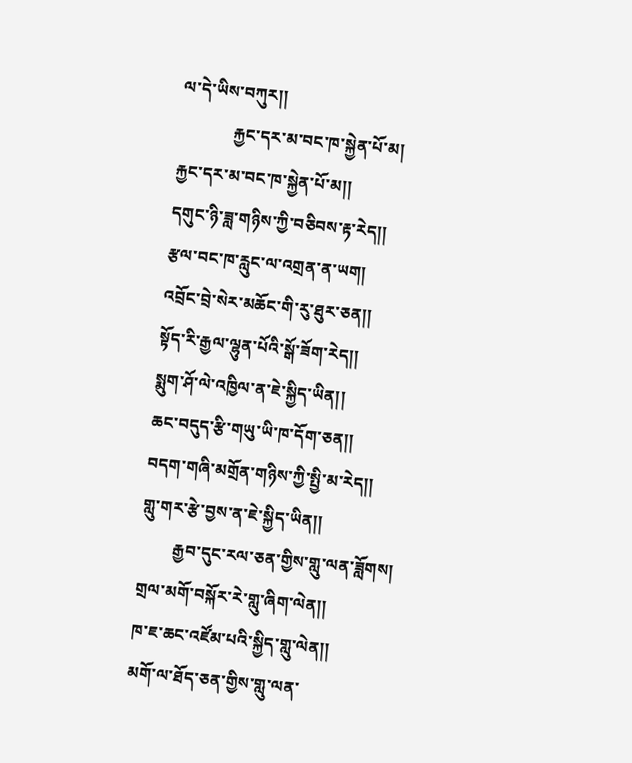ལ་དེ་ཡིས་བཀུར།།
             རྐྱང་དར་མ་བང་ཁ་སྐྱེན་པོ་མ།
རྐྱང་དར་མ་བང་ཁ་སྐྱེན་པོ་མ།།
དགུང་ཉི་ཟླ་གཉིས་ཀྱི་བཅིབས་རྟ་རེད།།
རྩལ་བང་ཁ་རླུང་ལ་འགྲན་ན་ཡག།
འབྲོང་བྲེ་སེར་མཆོང་གི་རུ་ཐུར་ཅན།།
སྟོད་རི་རྒྱལ་ལྷུན་པོའི་སྒོ་ཟོག་རེད།།
སྨུག་ཤོ་ལེ་འཁྱིལ་ན་ཇེ་སྐྱིད་ཡིན།།
ཆང་བདུད་རྩི་གཡུ་ཡི་ཁ་དོག་ཅན།།
བདག་གཞི་མགྲོན་གཉིས་ཀྱི་སྤྱི་མ་རེད།།
གླུ་གར་རྩེ་བྱས་ན་ཇེ་སྐྱིད་ཡིན།།
        རྒྱབ་དུང་རལ་ཅན་གྱིས་གླུ་ལན་ཟློགས།
གྲལ་མགོ་བསྐོར་རེ་གླུ་ཞིག་ལེན།།
ཁ་ཇ་ཆང་འཛོམ་པའི་སྐྱིད་གླུ་ལེན།།
མགོ་ལ་ཐོད་ཅན་གྱིས་གླུ་ལན་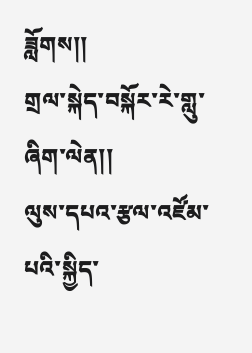ཟློགས།།
གྲལ་སྐེད་བསྐོར་རེ་གླུ་ཞིག་ལེན།།
ལུས་དཔའ་རྩལ་འཛོམ་པའི་སྐྱིད་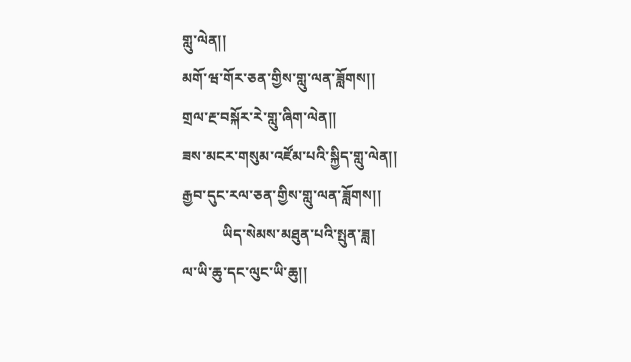གླུ་ལེན།།
མགོ་ཝ་གོར་ཅན་གྱིས་གླུ་ལན་ཟློགས།།
གྲལ་རྔ་བསྐོར་རེ་གླུ་ཞིག་ལེན།།
ཟས་མངར་གསུམ་འཛོམ་པའི་སྐྱིད་གླུ་ལེན།།
རྒྱབ་དུང་རལ་ཅན་གྱིས་གླུ་ལན་ཟློགས།།
           ཡིད་སེམས་མཐུན་པའི་སྤུན་ཟླ།
ལ་ཡི་ཆུ་དང་ལུང་ཡི་ཆུ།།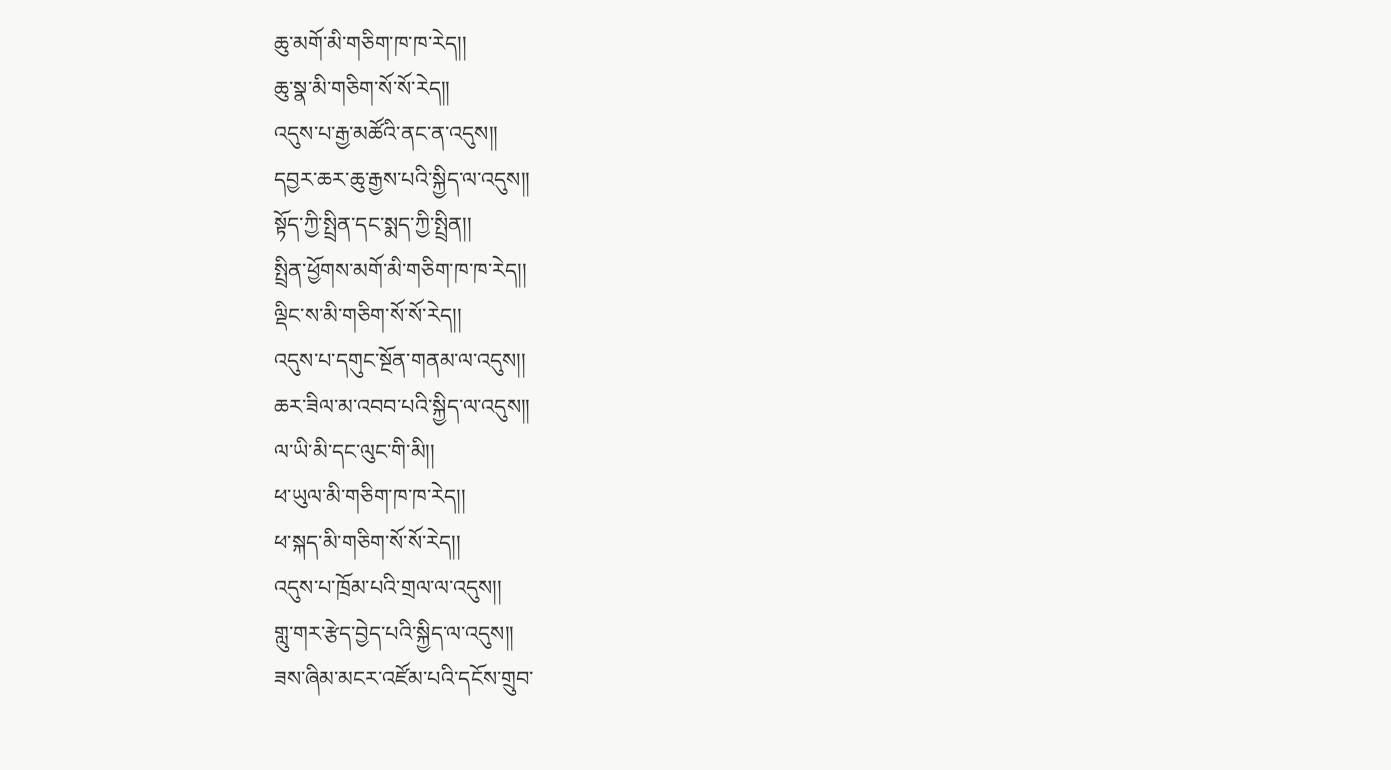ཆུ་མགོ་མི་གཅིག་ཁ་ཁ་རེད།།
ཆུ་སྣ་མི་གཅིག་སོ་སོ་རེད།།
འདུས་པ་རྒྱ་མཚོའི་ནང་ན་འདུས།།
དབྱར་ཆར་ཆུ་རྒྱས་པའི་སྐྱིད་ལ་འདུས།།
སྟོད་ཀྱི་སྤྲིན་དང་སྨད་ཀྱི་སྤྲིན།།
སྤྲིན་ཕྱོགས་མགོ་མི་གཅིག་ཁ་ཁ་རེད།།
ལྡིང་ས་མི་གཅིག་སོ་སོ་རེད།།
འདུས་པ་དགུང་སྔོན་གནམ་ལ་འདུས།།
ཆར་ཟིལ་མ་འབབ་པའི་སྐྱིད་ལ་འདུས།།
ལ་ཡི་མི་དང་ལུང་གི་མི།།
ཕ་ཡུལ་མི་གཅིག་ཁ་ཁ་རེད།།
ཕ་སྐད་མི་གཅིག་སོ་སོ་རེད།།
འདུས་པ་ཁྲོམ་པའི་གྲལ་ལ་འདུས།།
གླུ་གར་རྩེད་བྱེད་པའི་སྐྱིད་ལ་འདུས།།
ཟས་ཞིམ་མངར་འཛོམ་པའི་དངོས་གྲུབ་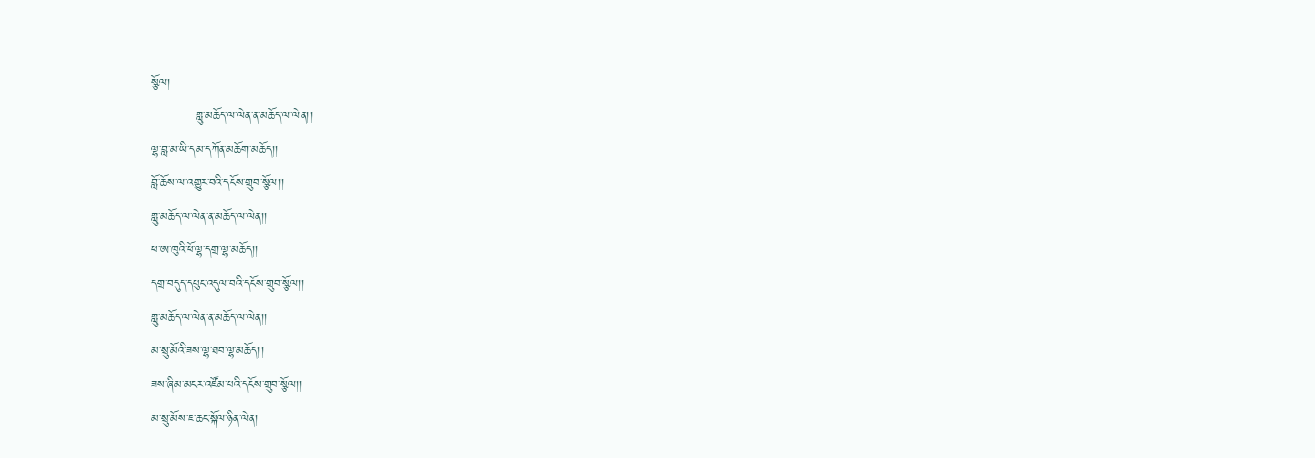སྩོལ།
           གླུ་མཆོད་ལ་ལེན་ན་མཆོད་ལ་ལེན།།
ལྷ་བླ་མ་ཡི་དམ་དཀོན་མཆོག་མཆོད།།
བློ་ཆོས་ལ་འགྱུར་བའི་དངོས་གྲུབ་སྩོལ།།
གླུ་མཆོད་ལ་ལེན་ན་མཆོད་ལ་ལེན།།
ཕ་ཨ་ཁུའི་ཕོ་ལྷ་དགྲ་ལྷ་མཆོད།།
དགྲ་བདུད་དཔུང་འདུལ་བའི་དངོས་གྲུབ་སྩོལ།།
གླུ་མཆོད་ལ་ལེན་ན་མཆོད་ལ་ལེན།།
མ་སྲུ་མོའི་ཟས་ལྷ་ཐབ་ལྷ་མཆོད།།
ཟས་ཞིམ་མངར་འཛོམ་པའི་དངོས་གྲུབ་སྩོལ།།
མ་སྲུ་མོས་ཇ་ཆང་སྐོལ་ཉིན་ལེན།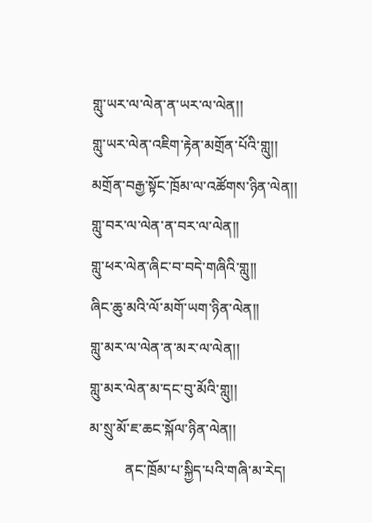གླུ་ཡར་ལ་ལེན་ན་ཡར་ལ་ལེན།།
གླུ་ཡར་ལེན་འཇིག་རྟེན་མགྲོན་པོའི་གླུ།།
མགྲོན་བརྒྱ་སྟོང་ཁྲོམ་ལ་འཚོགས་ཉིན་ལེན།།
གླུ་བར་ལ་ལེན་ན་བར་ལ་ལེན།།
གླུ་ཕར་ལེན་ཞིང་བ་བདེ་གཞིའི་གླུ།།
ཞིང་ཆུ་མའི་ལོ་མགོ་ཡག་ཉིན་ལེན།།
གླུ་མར་ལ་ལེན་ན་མར་ལ་ལེན།།
གླུ་མར་ལེན་མ་དང་བུ་མོའི་གླུ།།
མ་སྲུ་མོ་ཇ་ཆང་སྐོལ་ཉིན་ལེན།།
          ནང་ཁྲོམ་པ་སྐྱིད་པའི་གཞི་མ་རེད།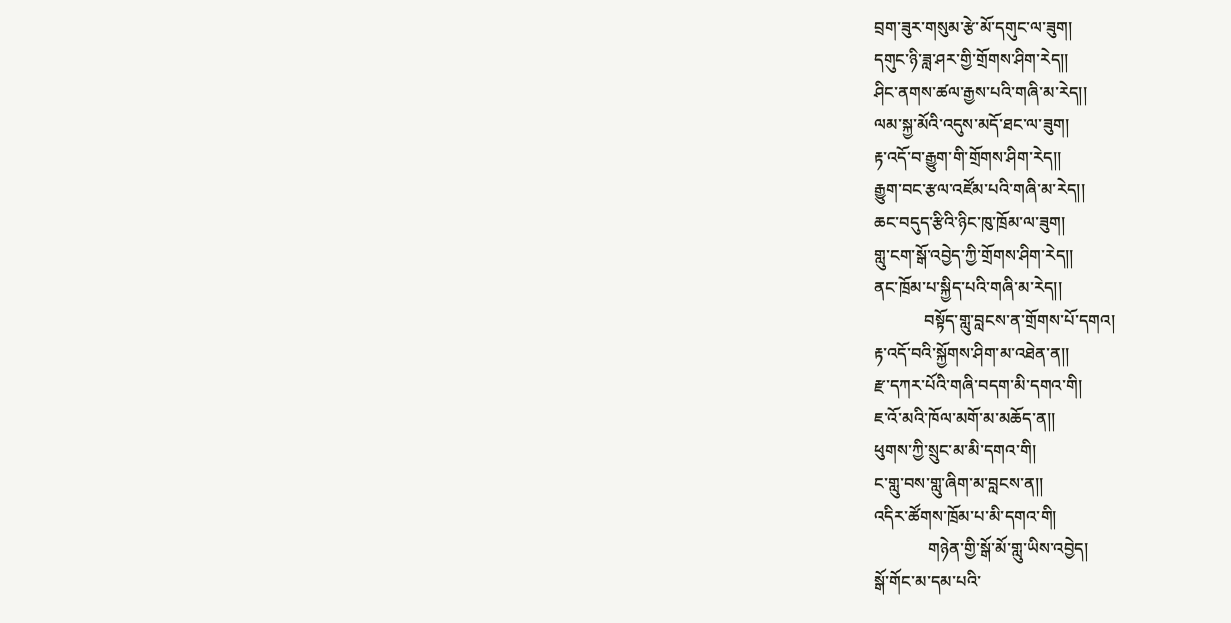བྲག་ཟུར་གསུམ་རྩེ་མོ་དགུང་ལ་ཟུག།
དགུང་ཉི་ཟླ་ཤར་གྱི་གྲོགས་ཤིག་རེད།།
ཤིང་ནགས་ཚལ་རྒྱས་པའི་གཞི་མ་རེད།།
ལམ་སྐྱ་མོའི་འདུས་མདོ་ཐང་ལ་ཟུག།
རྟ་འདོ་བ་རྒྱུག་གི་གྲོགས་ཤིག་རེད།།
རྒྱུག་བང་རྩལ་འཛོམ་པའི་གཞི་མ་རེད།།
ཆང་བདུད་རྩིའི་ཉིང་ཁུ་ཁྲོམ་ལ་ཟུག།
གླུ་ངག་སྒོ་འབྱེད་ཀྱི་གྲོགས་ཤིག་རེད།།
ནང་ཁྲོམ་པ་སྐྱིད་པའི་གཞི་མ་རེད།།
            བསྟོད་གླུ་བླངས་ན་གྲོགས་པོ་དགའ།
རྟ་འདོ་བའི་སྐྱོགས་ཤིག་མ་འཐེན་ན།།
རྫ་དཀར་པོའི་གཞི་བདག་མི་དགའ་གི།
ཇ་འོ་མའི་ཁོལ་མགོ་མ་མཆོད་ན།།
ཕུགས་ཀྱི་སྲུང་མ་མི་དགའ་གི།
ང་གླུ་བས་གླུ་ཞིག་མ་བླངས་ན།།
འདིར་ཚོགས་ཁྲོམ་པ་མི་དགའ་གི།
             གཉེན་གྱི་སྒོ་མོ་གླུ་ཡིས་འབྱེད།
སྒོ་གོང་མ་དམ་པའི་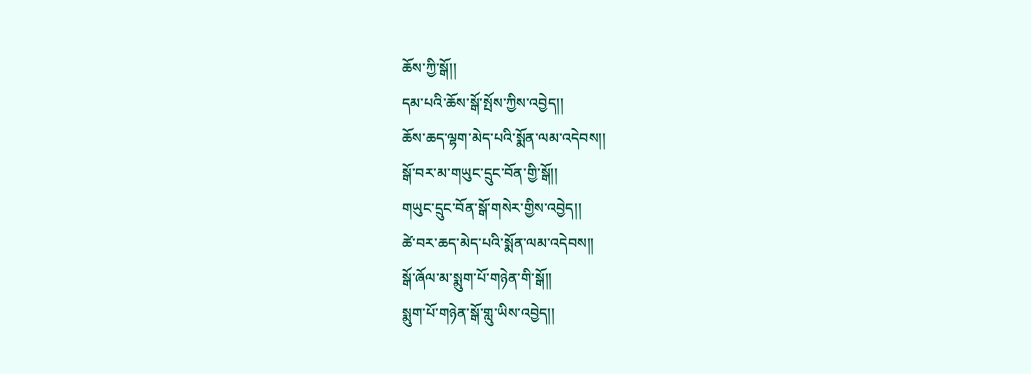ཆོས་ཀྱི་སྒོ།།
དམ་པའི་ཆོས་སྒོ་སྤོས་ཀྱིས་འབྱེད།།
ཆོས་ཆད་ལྷག་མེད་པའི་སྨོན་ལམ་འདེབས།།
སྒོ་བར་མ་གཡུང་དྲུང་བོན་གྱི་སྒོ།།
གཡུང་དྲུང་བོན་སྒོ་གསེར་གྱིས་འབྱེད།།
ཚེ་བར་ཆད་མེད་པའི་སྨོན་ལམ་འདེབས།།
སྒོ་ཞོལ་མ་སྨུག་པོ་གཉེན་གི་སྒོ།།
སྨུག་པོ་གཉེན་སྒོ་གླུ་ཡིས་འབྱེད།།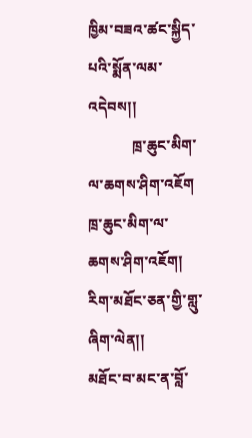ཁྱིམ་བཟའ་ཚང་སྐྱིད་པའི་སྨོན་ལམ་འདེབས།།
            ཁྲ་ཆུང་མིག་ལ་ཆགས་ཤིག་འཇོག
ཁྲ་ཆུང་མིག་ལ་ཆགས་ཤིག་འཇོག།
རིག་མཐོང་ཅན་གྱི་གླུ་ཞིག་ལེན།།
མཐོང་བ་མང་ན་བློ་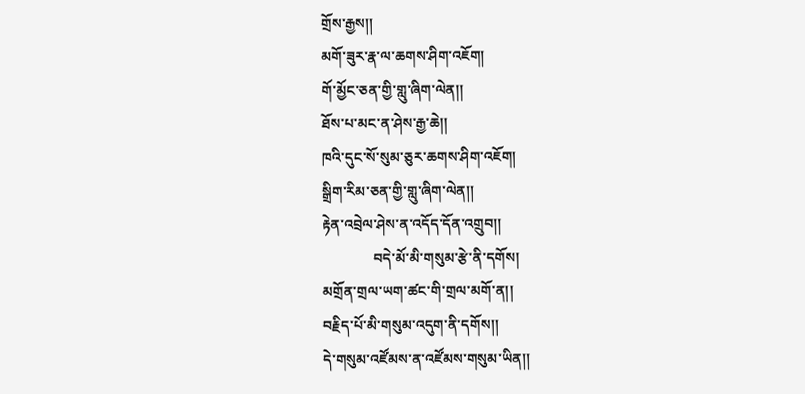གྲོས་རྒྱས།།
མགོ་ཟུར་རྣ་ལ་ཆགས་ཤིག་འཇོག།
གོ་མྱོང་ཅན་གྱི་གླུ་ཞིག་ལེན།།
ཐོས་པ་མང་ན་ཤེས་རྒྱ་ཆེ།།
ཁའི་དུང་སོ་སུམ་ཅུར་ཆགས་ཤིག་འཇོག།
སྒྲིག་རིམ་ཅན་གྱི་གླུ་ཞིག་ལེན།།
རྟེན་འབྲེལ་ཤེས་ན་འདོད་དོན་འགྲུབ།།
              བདེ་མོ་མི་གསུམ་རྩེ་ནི་དགོས།
མགྲོན་གྲལ་ཡག་ཚང་གི་གྲལ་མགོ་ན།།
བརྗིད་པོ་མི་གསུམ་འདུག་ནི་དགོས།།
དེ་གསུམ་འཛོམས་ན་འཛོམས་གསུམ་ཡིན།།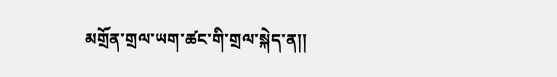མགྲོན་གྲལ་ཡག་ཚང་གི་གྲལ་སྐེད་ན།།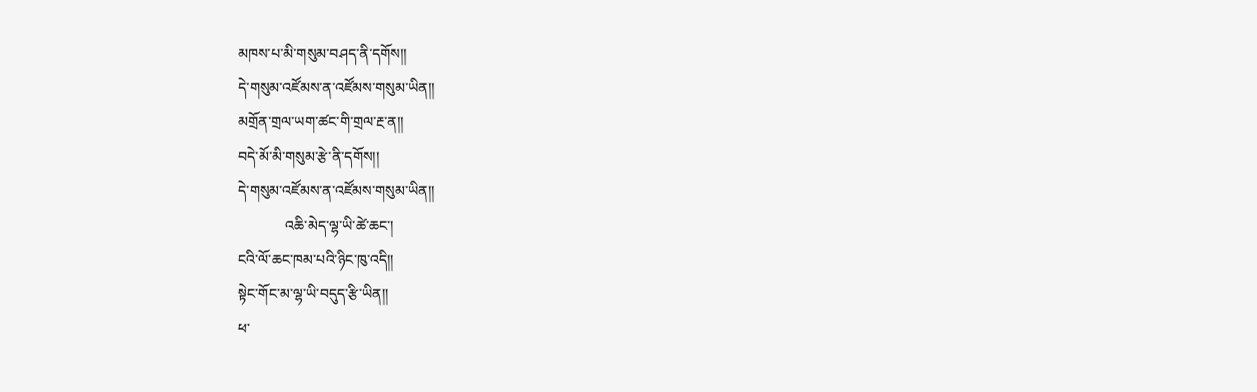མཁས་པ་མི་གསུམ་བཤད་ནི་དགོས།།
དེ་གསུམ་འཛོམས་ན་འཛོམས་གསུམ་ཡིན།།
མགྲོན་གྲལ་ཡག་ཚང་གི་གྲལ་རྔ་ན།།
བདེ་མོ་མི་གསུམ་རྩེ་ནི་དགོས།།
དེ་གསུམ་འཛོམས་ན་འཛོམས་གསུམ་ཡིན།།
             འཆི་མེད་ལྷ་ཡི་ཚེ་ཆང་།
ངའི་ལོ་ཆང་ཁམ་པའི་ཉིང་ཁུ་འདི།།
སྟེང་གོང་མ་ལྷ་ཡི་བདུད་རྩི་ཡིན།།
ཕ་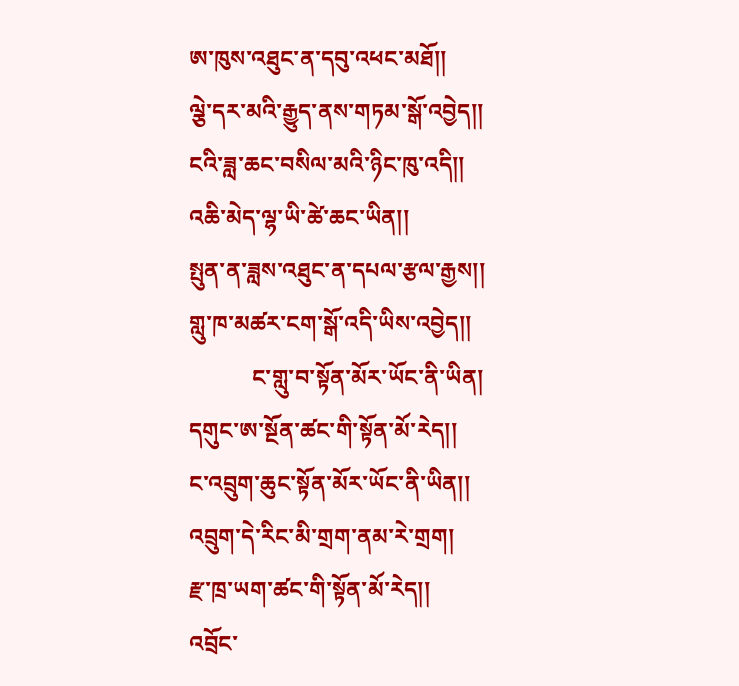ཨ་ཁུས་འཐུང་ན་དབུ་འཕང་མཐོ།།
ལྕེ་དར་མའི་རྒྱུད་ནས་གཏམ་སྒོ་འབྱེད།།
ངའི་ཟླ་ཆང་བསིལ་མའི་ཉིང་ཁུ་འདི།།
འཆི་མེད་ལྷ་ཡི་ཚེ་ཆང་ཡིན།།
སྤུན་ན་ཟླས་འཐུང་ན་དཔལ་རྩལ་རྒྱས།།
གླུ་ཁ་མཚར་ངག་སྒོ་འདི་ཡིས་འབྱེད།།
           ང་གླུ་བ་སྟོན་མོར་ཡོང་ནི་ཡིན།
དགུང་ཨ་སྔོན་ཚང་གི་སྟོན་མོ་རེད།།
ང་འབྲུག་ཆུང་སྟོན་མོར་ཡོང་ནི་ཡིན།།
འབྲུག་དེ་རིང་མི་གྲག་ནམ་རེ་གྲག།
རྫ་ཁྲ་ཡག་ཚང་གི་སྟོན་མོ་རེད།།
འབྲོང་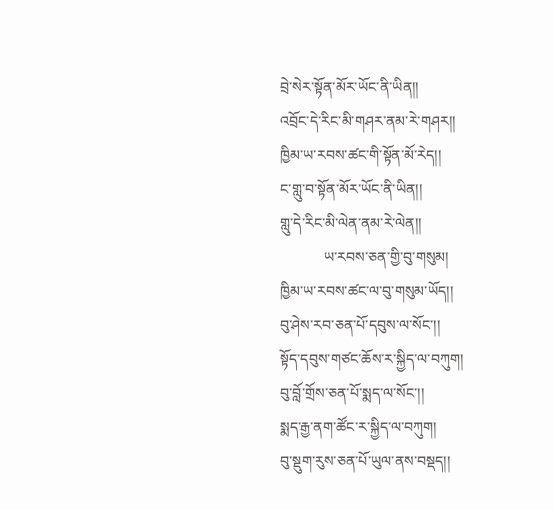བྲེ་སེར་སྟོན་མོར་ཡོང་ནི་ཡིན།།
འབྲོང་དེ་རིང་མི་གཤར་ནམ་རེ་གཤར།།
ཁྱིམ་ཡ་རབས་ཚང་གི་སྟོན་མོ་རེད།།
ང་གླུ་བ་སྟོན་མོར་ཡོང་ནི་ཡིན།།
གླུ་དེ་རིང་མི་ལེན་ནམ་རེ་ལེན།།
            ཡ་རབས་ཅན་གྱི་བུ་གསུམ།
ཁྱིམ་ཡ་རབས་ཚང་ལ་བུ་གསུམ་ཡོད།།
བུ་ཤེས་རབ་ཅན་པོ་དབུས་ལ་སོང་།།
སྟོད་དབུས་གཙང་ཆོས་ར་སྐྱིད་ལ་བཀུག།
བུ་བློ་གྲོས་ཅན་པོ་སྨད་ལ་སོང་།།
སྨད་རྒྱ་ནག་ཚོང་ར་སྐྱིད་ལ་བཀུག།
བུ་སྡུག་རུས་ཅན་པོ་ཡུལ་ནས་བསྡད།།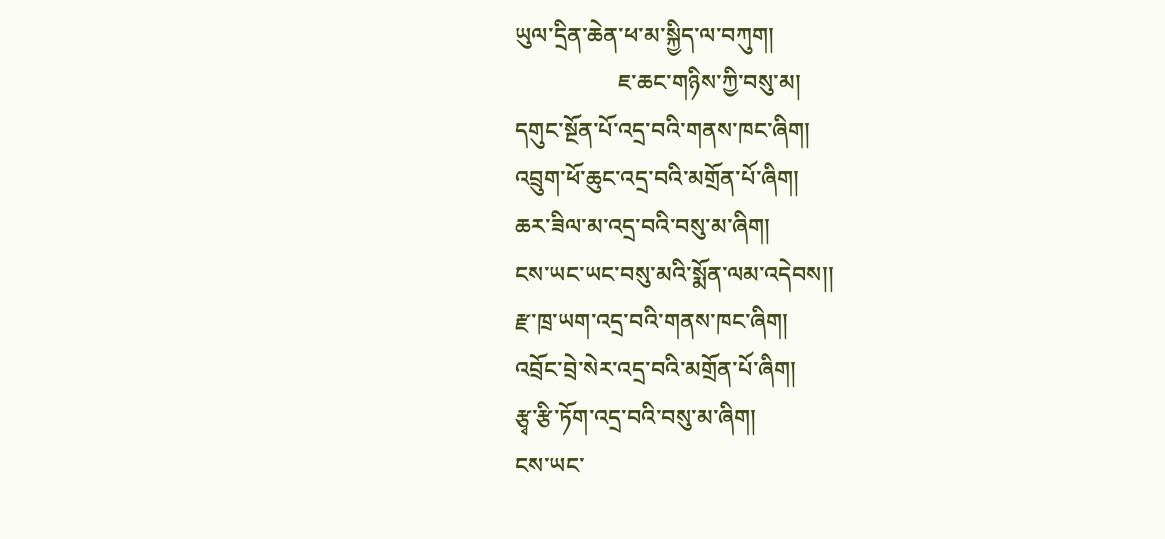ཡུལ་དྲིན་ཆེན་ཕ་མ་སྐྱིད་ལ་བཀུག།
                  ཇ་ཆང་གཉིས་ཀྱི་བསུ་མ།
དགུང་སྔོན་པོ་འདྲ་བའི་གནས་ཁང་ཞིག།
འབྲུག་ཕོ་ཆུང་འདྲ་བའི་མགྲོན་པོ་ཞིག།
ཆར་ཟིལ་མ་འདྲ་བའི་བསུ་མ་ཞིག།
ངས་ཡང་ཡང་བསུ་མའི་སྨོན་ལམ་འདེབས།།
རྫ་ཁྲ་ཡག་འདྲ་བའི་གནས་ཁང་ཞིག།
འབྲོང་བྲེ་སེར་འདྲ་བའི་མགྲོན་པོ་ཞིག།
རྩྭ་རྩི་ཏོག་འདྲ་བའི་བསུ་མ་ཞིག།
ངས་ཡང་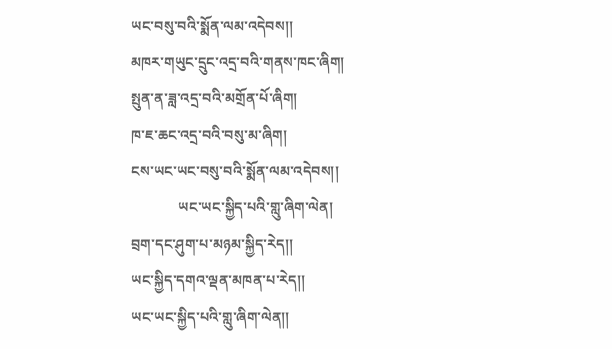ཡང་བསུ་བའི་སྨོན་ལམ་འདེབས།།
མཁར་གཡུང་དྲུང་འདྲ་བའི་གནས་ཁང་ཞིག།
སྤུན་ན་ཟླ་འདྲ་བའི་མགྲོན་པོ་ཞིག།
ཁ་ཇ་ཆང་འདྲ་བའི་བསུ་མ་ཞིག།
ངས་ཡང་ཡང་བསུ་བའི་སྨོན་ལམ་འདེབས།།
             ཡང་ཡང་སྐྱིད་པའི་གླུ་ཞིག་ལེན།
བྲག་དང་ཤུག་པ་མཉམ་སྐྱིད་རེད།།
ཡང་སྐྱིད་དགའ་ལྡན་མཁན་པ་རེད།།
ཡང་ཡང་སྐྱིད་པའི་གླུ་ཞིག་ལེན།།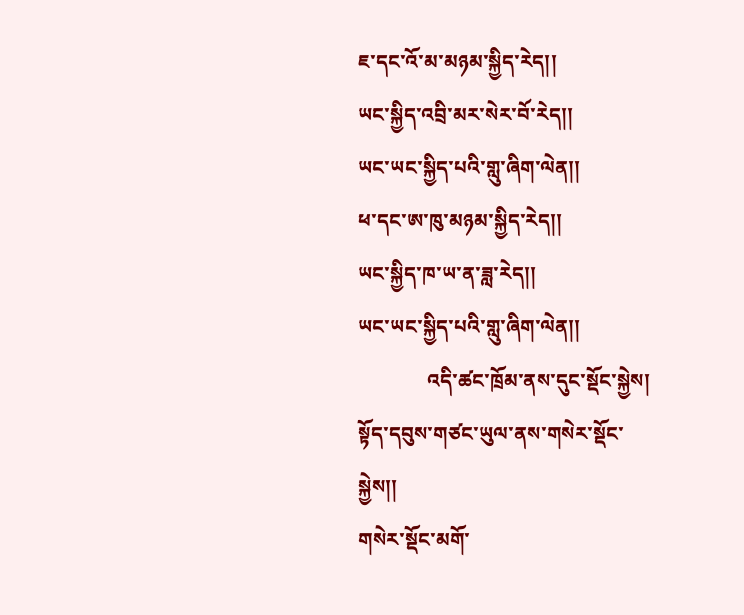ཇ་དང་འོ་མ་མཉམ་སྐྱིད་རེད།།
ཡང་སྐྱིད་འབྲི་མར་སེར་བོ་རེད།།
ཡང་ཡང་སྐྱིད་པའི་གླུ་ཞིག་ལེན།།
ཕ་དང་ཨ་ཁུ་མཉམ་སྐྱིད་རེད།།
ཡང་སྐྱིད་ཁ་ཡ་ན་ཟླ་རེད།།
ཡང་ཡང་སྐྱིད་པའི་གླུ་ཞིག་ལེན།།
              འདི་ཚང་ཁྲོམ་ནས་དུང་སྡོང་སྐྱེས།
སྟོད་དབུས་གཙང་ཡུལ་ནས་གསེར་སྡོང་སྐྱེས།།
གསེར་སྡོང་མགོ་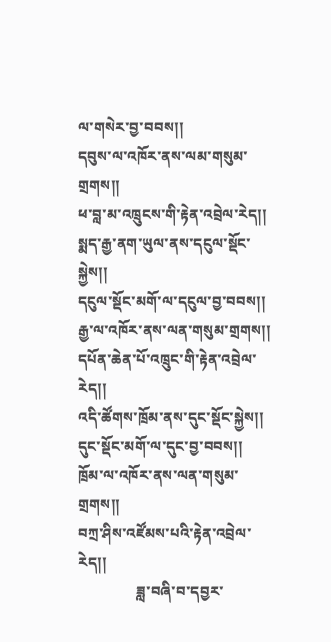ལ་གསེར་བྱ་བབས།།
དབུས་ལ་འཁོར་ནས་ལམ་གསུམ་གྲགས།།
ཕ་བླ་མ་འཁྲུངས་གི་རྟེན་འབྲེལ་རེད།།
སྨད་རྒྱ་ནག་ཡུལ་ནས་དངུལ་སྡོང་སྐྱེས།།
དངུལ་སྡོང་མགོ་ལ་དངུལ་བྱ་བབས།།
རྒྱ་ལ་འཁོར་ནས་ལན་གསུམ་གྲགས།།
དཔོན་ཆེན་པོ་འཁྲུང་གི་རྟེན་འབྲེལ་རེད།།
འདི་ཚོགས་ཁྲོམ་ནས་དུང་སྡོང་སྐྱེས།།
དུང་སྡོང་མགོ་ལ་དུང་བྱ་བབས།།
ཁྲོམ་ལ་འཁོར་ནས་ལན་གསུམ་གྲགས།།
བཀྲ་ཤིས་འཛོམས་པའི་རྟེན་འབྲེལ་རེད།།
                ཟླ་བཞི་བ་དབྱར་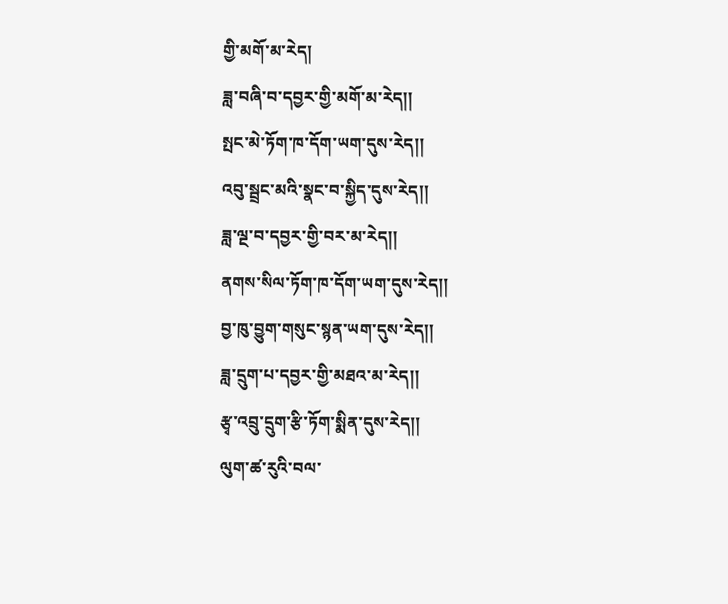གྱི་མགོ་མ་རེད།
ཟླ་བཞི་བ་དབྱར་གྱི་མགོ་མ་རེད།།
སྤང་མེ་ཏོག་ཁ་དོག་ཡག་དུས་རེད།།
འབུ་སྦྲང་མའི་སྣང་བ་སྐྱིད་དུས་རེད།།
ཟླ་ལྔ་བ་དབྱར་གྱི་བར་མ་རེད།།
ནགས་སིལ་ཏོག་ཁ་དོག་ཡག་དུས་རེད།།
བྱ་ཁུ་བྱུག་གསུང་སྙན་ཡག་དུས་རེད།།
ཟླ་དྲུག་པ་དབྱར་གྱི་མཐའ་མ་རེད།།
རྩྭ་འབྲུ་དྲུག་རྩི་ཏོག་སྨིན་དུས་རེད།།
ལུག་ཚ་རུའི་བལ་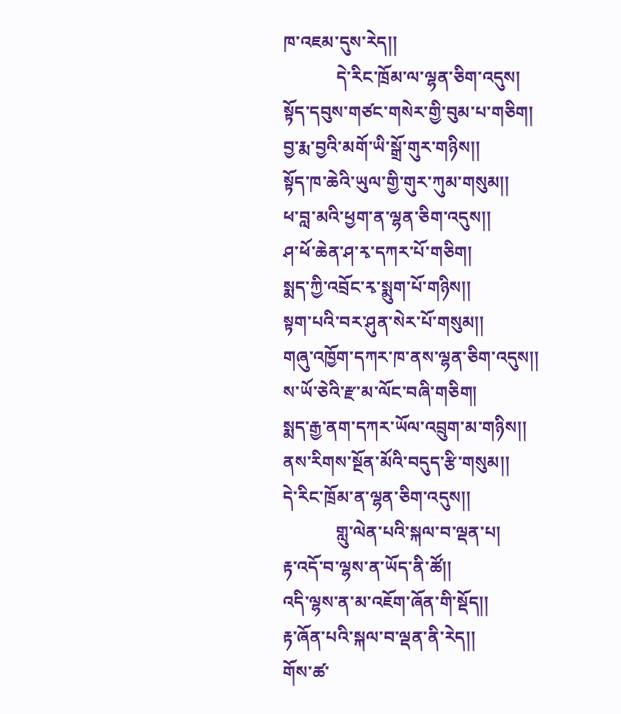ཁ་འཇམ་དུས་རེད།།
            དེ་རིང་ཁྲོམ་ལ་ལྷན་ཅིག་འདུས།
སྟོད་དབུས་གཙང་གསེར་གྱི་བུམ་པ་གཅིག།
བྱ་རྨ་བྱའི་མགོ་ཡི་སྒྲོ་གུར་གཉིས།།
སྟོད་ཁ་ཆེའི་ཡུལ་གྱི་གུར་ཀུམ་གསུམ།།
ཕ་བླ་མའི་ཕྱག་ན་ལྷན་ཅིག་འདུས།།
ཤ་ཕོ་ཆེན་ཤ་རྭ་དཀར་པོ་གཅིག།
སྨད་ཀྱི་འབྲོང་རྭ་སྨུག་པོ་གཉིས།།
སྟག་པའི་བར་ཤུན་སེར་པོ་གསུམ།།
གཞུ་འཁྱོག་དཀར་ཁ་ནས་ལྷན་ཅིག་འདུས།།
ས་ཡོ་ཅེའི་རྫ་མ་ལོང་བཞི་གཅིག།
སྨད་རྒྱ་ནག་དཀར་ཡོལ་འབྲུག་མ་གཉིས།།
ནས་རིགས་སྔོན་མོའི་བདུད་རྩི་གསུམ།།
དེ་རིང་ཁྲོམ་ན་ལྷན་ཅིག་འདུས།།
            གླུ་ལེན་པའི་སྐལ་བ་ལྡན་པ།
རྟ་འདོ་བ་ལྷས་ན་ཡོད་ནི་ཚོ།།
འདི་ལྷས་ན་མ་འཇོག་ཞོན་གི་སྡོད།།
རྟ་ཞོན་པའི་སྐལ་བ་ལྡན་ནི་རེད།།
གོས་ཚ་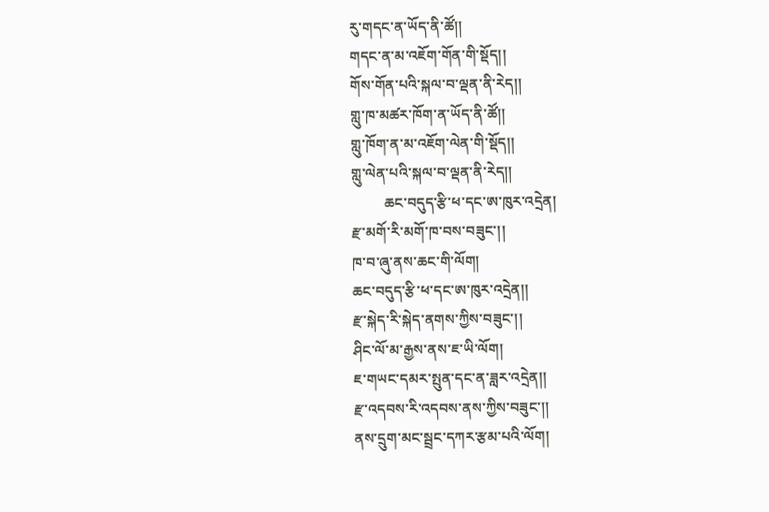རུ་གདང་ན་ཡོད་ནི་ཚོ།།
གདང་ན་མ་འཇོག་གོན་གི་སྡོད།།
གོས་གོན་པའི་སྐལ་བ་ལྡན་ནི་རེད།།
གླུ་ཁ་མཚར་ཁོག་ན་ཡོད་ནི་ཚོ།།
གླུ་ཁོག་ན་མ་འཇོག་ལེན་གི་སྡོད།།
གླུ་ལེན་པའི་སྐལ་བ་ལྡན་ནི་རེད།།
         ཆང་བདུད་རྩི་ཕ་དང་ཨ་ཁུར་འདྲེན།
རྫ་མགོ་རི་མགོ་ཁ་བས་བཟུང་།།
ཁ་བ་ཞུ་ནས་ཆང་གི་ལོག།
ཆང་བདུད་རྩི་ཕ་དང་ཨ་ཁུར་འདྲེན།།
རྫ་སྐེད་རི་སྐེད་ནགས་ཀྱིས་བཟུང་།།
ཤིང་ལོ་མ་རྒྱས་ནས་ཇ་ཡི་ལོག།
ཇ་གཡང་དམར་སྤུན་དང་ན་ཟླར་འདྲེན།།
རྫ་འདབས་རི་འདབས་ནས་ཀྱིས་བཟུང་།།
ནས་དྲུག་མང་སྦྲང་དཀར་རྩམ་པའི་ལོག།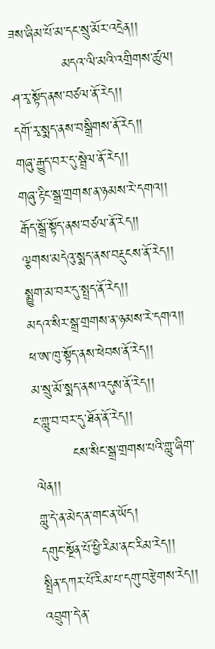ཟས་ཞིམ་པོ་མ་དང་སྲུ་མོར་འདྲེན།།
           མདའ་ལི་མའི་འགྲིགས་ཚུལ།
ཤ་རྭ་སྟོད་ནས་བཙལ་ནོ་རེད།།
དགོ་རྭ་སྨད་ནས་བསྒྲིགས་ནོ་རེད།།
གཞུ་རྒྱུད་བར་དུ་སྦྲེལ་ནོ་རེད།།
གཞུ་རྟིང་སྒྲ་གྲགས་ན་ཉམས་རེ་དགའ།།
རྒོད་སྒྲོ་སྟོད་ནས་བཙལ་ནོ་རེད།།
ལྕགས་མདེའུ་སྨད་ནས་བརྡུངས་ནོ་རེད།།
སྨྱུག་མ་བར་དུ་སྤྲད་ནོ་རེད།།
མདའ་སིར་སྒྲ་གྲགས་ན་ཉམས་རེ་དགའ།།
ཕ་ཨ་ཁུ་སྟོད་ནས་ཕེབས་ནོ་རེད།།
མ་སྲུ་མོ་སྨད་ནས་འདུས་ནོ་རེད།།
ང་གླུ་བ་བར་དུ་ཐོན་ནོ་རེད།།
        ངས་སིང་སྒྲ་གྲགས་པའི་གླུ་ཞིག་ལེན།།
གླུ་དེ་ན་མེད་ན་གང་ན་ཡོད།
དགུང་སྔོན་པོ་ཕྱི་རིམ་ནང་རིམ་རེད།།
སྤྲིན་དཀར་པོ་རིམ་པ་དགུ་བརྩེགས་རེད།།
འབྲུག་དེ་ན་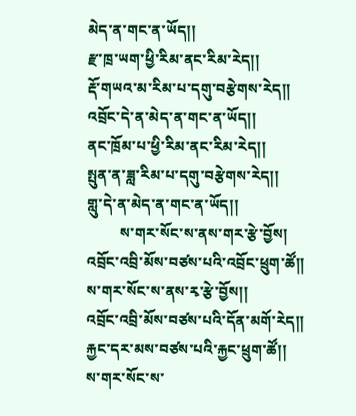མེད་ན་གང་ན་ཡོད།།
རྫ་ཁྲ་ཡག་ཕྱི་རིམ་ནང་རིམ་རེད།།
རྡོ་གཡའ་མ་རིམ་པ་དགུ་བརྩེགས་རེད།།
འབྲོང་དེ་ན་མེད་ན་གང་ན་ཡོད།།
ནང་ཁྲོམ་པ་ཕྱི་རིམ་ནང་རིམ་རེད།།
སྤུན་ན་ཟླ་རིམ་པ་དགུ་བརྩེགས་རེད།།
གླུ་དེ་ན་མེད་ན་གང་ན་ཡོད།།
         ས་གར་སོང་ས་ནས་གར་རྩེ་བྱོས།
འབྲོང་འབྲི་མོས་བཙས་པའི་འབྲོང་ཕྲུག་ཚོ།།
ས་གར་སོང་ས་ནས་རྭ་རྩེ་བྱོས།།
འབྲོང་འབྲི་མོས་བཙས་པའི་དོན་མགོ་རེད།།
རྐྱང་དར་མས་བཙས་པའི་རྐྱང་ཕྲུག་ཚོ།།
ས་གར་སོང་ས་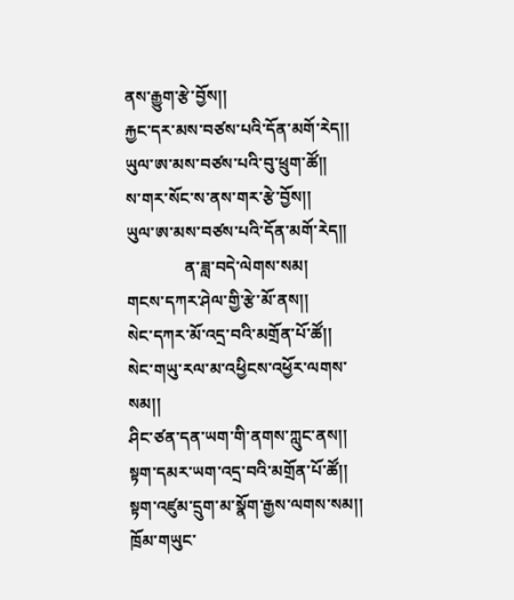ནས་རྒྱུག་རྩེ་བྱོས།།
རྐྱང་དར་མས་བཙས་པའི་དོན་མགོ་རེད།།
ཡུལ་ཨ་མས་བཙས་པའི་བུ་ཕྲུག་ཚོ།།
ས་གར་སོང་ས་ནས་གར་རྩེ་བྱོས།།
ཡུལ་ཨ་མས་བཙས་པའི་དོན་མགོ་རེད།།
              ན་ཟླ་བདེ་ལེགས་སམ།
གངས་དཀར་ཤེལ་གྱི་རྩེ་མོ་ནས།།
སེང་དཀར་མོ་འདྲ་བའི་མགྲོན་པོ་ཚོ།།
སེང་གཡུ་རལ་མ་འཕྱིངས་འཕྱོར་ལགས་སམ།།
ཤིང་ཙན་དན་ཡག་གི་ནགས་ཀླུང་ནས།།
སྟག་དམར་ཡག་འདྲ་བའི་མགྲོན་པོ་ཚོ།།
སྟག་འཛུམ་དྲུག་མ་སྣོག་རྒྱས་ལགས་སམ།།
ཁྲོམ་གཡུང་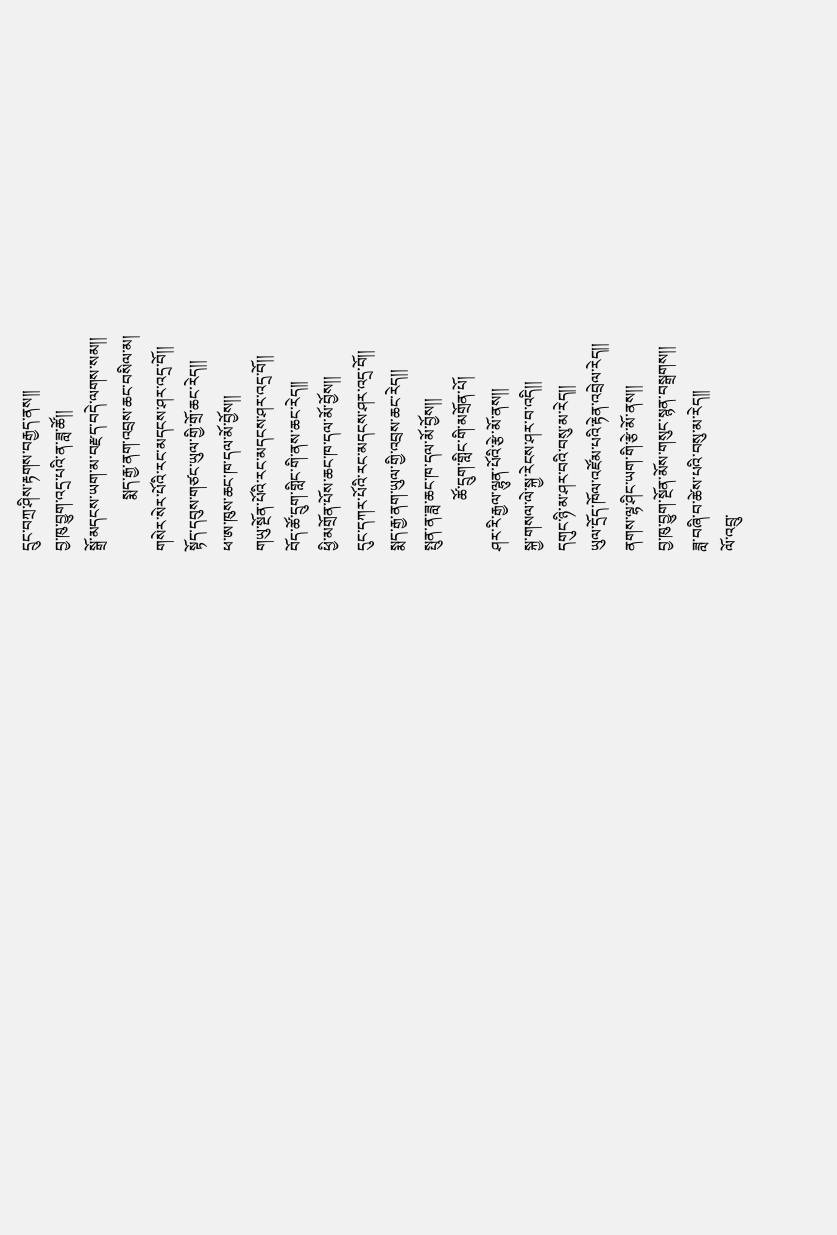དྲུང་བཀྲ་ཤིས་རྟགས་བརྒྱད་ནས།།
བྱ་ཁུ་བྱུག་འདྲ་པའི་ན་ཟླ་ཚོ།།
སྒྲོ་མདངས་ཡག་མ་བརྫད་བདེ་ལགས་སམ།།
             སྨད་རྒྱ་ནག་འབྲས་ཆང་བསིལ་མ།
གསེར་སེར་པོའི་རང་མདངས་ཤར་འདྲ་བོ།།
སྟོད་དབུས་གཙང་ཡུལ་གྱི་གྲོ་ཆང་རེད།།
ཕ་ཨ་ཁུས་ཆང་ཁ་དལ་མོ་བྱོས།།
གཡུ་སྔོན་པོའི་རང་མདངས་ཤར་འདྲ་བོ།།
བོད་ཚོ་དྲུག་གླིང་གི་ནས་ཆང་རེད།།
ཕྱི་མགྲོན་པོས་ཆང་ཁ་དལ་མོ་བྱོས།།
དུང་དཀར་པོའི་རང་མདངས་ཤར་འདྲ་བོ།།
སྨད་རྒྱ་ནག་ཡུལ་གྱི་འབྲས་ཆང་རེད།།
སྤུན་ན་ཟླ་ཆང་ཁ་དལ་མོ་བྱོས།།
             ཚོ་དྲུག་གླིང་གི་མགྲོན་པོ།
ཤར་རི་རྒྱལ་ལྷུན་པོའི་རྩེ་མོ་ནས།།
སྐྱ་གསལ་ལེ་སྐྱ་རེངས་ཤར་བ་འདི།།
དགུང་ཉི་མ་ཤར་བའི་བསུ་མ་རེད།།
ཡུལ་དྲོད་ཁོལ་འཛོམ་པའི་རྟེན་འབྲེལ་རེད།།
ནགས་ལྷ་ཤིང་ཡག་གི་རྩེ་མོ་ནས།།
བྱ་ཁུ་བྱུག་སྔོན་མོས་གསུང་སྙན་བསྒྲགས།།
ཟླ་བཞི་བ་ཚེས་པའི་བསུ་མ་རེད།།
ལོ་འབྲུ་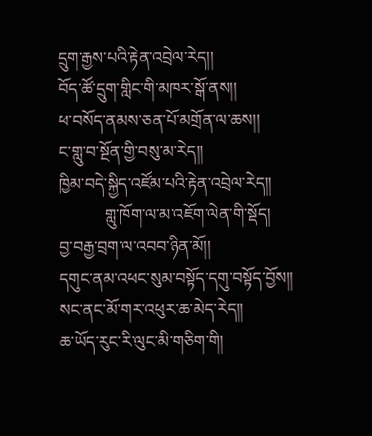དྲུག་རྒྱས་པའི་རྟེན་འབྲེལ་རེད།།
བོད་ཚོ་དྲུག་གླིང་གི་མཁར་སྒོ་ནས།།
ཕ་བསོད་ནམས་ཅན་པོ་མགྲོན་ལ་ཆས།།
ང་གླུ་བ་སྔོན་གྱི་བསུ་མ་རེད།།
ཁྱིམ་བདེ་སྐྱིད་འཛོམ་པའི་རྟེན་འབྲེལ་རེད།།
           གླུ་ཁོག་ལ་མ་འཇོག་ལེན་གི་སྡོད།
བྱ་བརྒྱ་བྲག་ལ་འབབ་ཉིན་མོ།།
དགུང་ནམ་འཕང་སུམ་བསྟོད་དགུ་བསྟོད་བྱོས།།
སང་ནང་མོ་གར་འཕུར་ཆ་མེད་རེད།།
ཆ་ཡོད་རུང་རི་ལུང་མི་གཅིག་གི།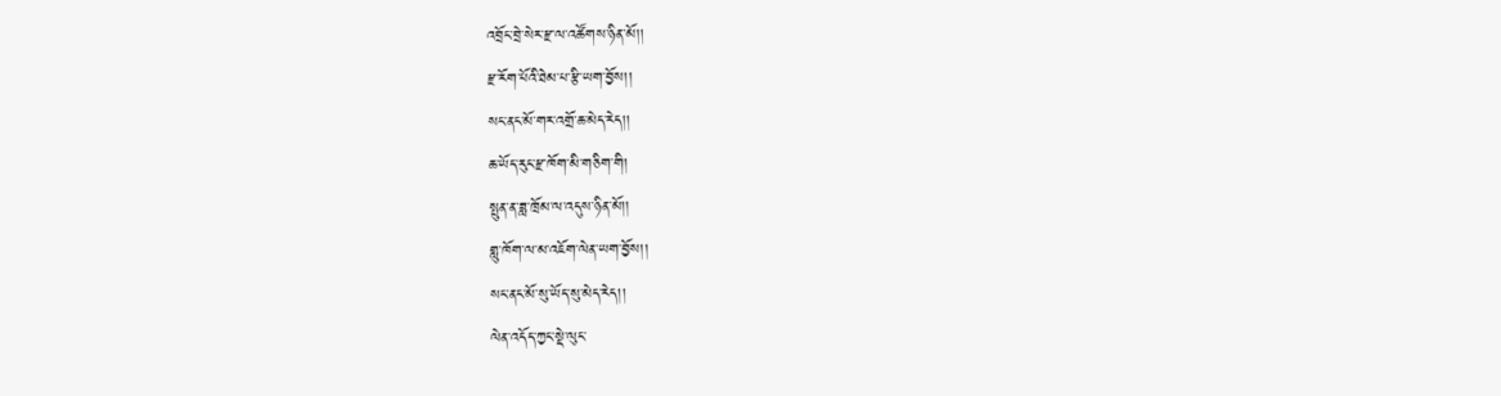འབྲོང་བྲེ་སེར་རྫ་ལ་འཚོགས་ཉིན་མོ།།
རྫ་རོག་པོའི་ཐེམ་པ་རྩི་ཡག་བྱོས།།
སང་ནང་མོ་གར་འགྲོ་ཆ་མེད་རེད།།
ཆ་ཡོད་རུང་རྫ་ཁོག་མི་གཅིག་གི།
སྤུན་ན་ཟླ་ཁྲོམ་ལ་འདུས་ཉིན་མོ།།
གླུ་ཁོག་ལ་མ་འཇོག་ལེན་ཡག་བྱོས།།
སང་ནང་མོ་སུ་ཡོད་སུ་མེད་རེད།།
ལེན་འདོད་ཀྱང་སྡེ་ལུང་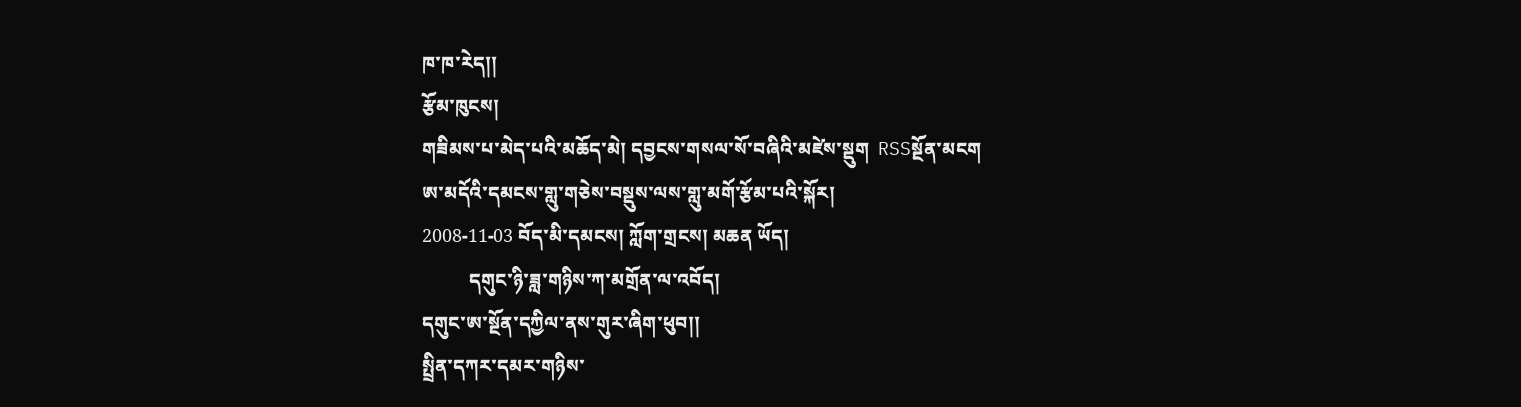ཁ་ཁ་རེད།།
རྩོམ་ཁུངས།
གཟིམས་པ་མེད་པའི་མཆོད་མེ། དབྱངས་གསལ་སོ་བཞིའི་མཛེས་སྡུག  RSSསྔོན་མངག
ཨ་མདོའི་དམངས་གླུ་གཅེས་བསྡུས་ལས་གླུ་མགོ་རྩོམ་པའི་སྐོར།
2008-11-03 བོད་མི་དམངས། ཀློག་གྲངས། མཆན ཡོད།
          དགུང་ཉི་ཟླ་གཉིས་ཀ་མགྲོན་ལ་འབོད།
དགུང་ཨ་སྔོན་དཀྱིལ་ནས་གུར་ཞིག་ཕུབ།།
སྤྲིན་དཀར་དམར་གཉིས་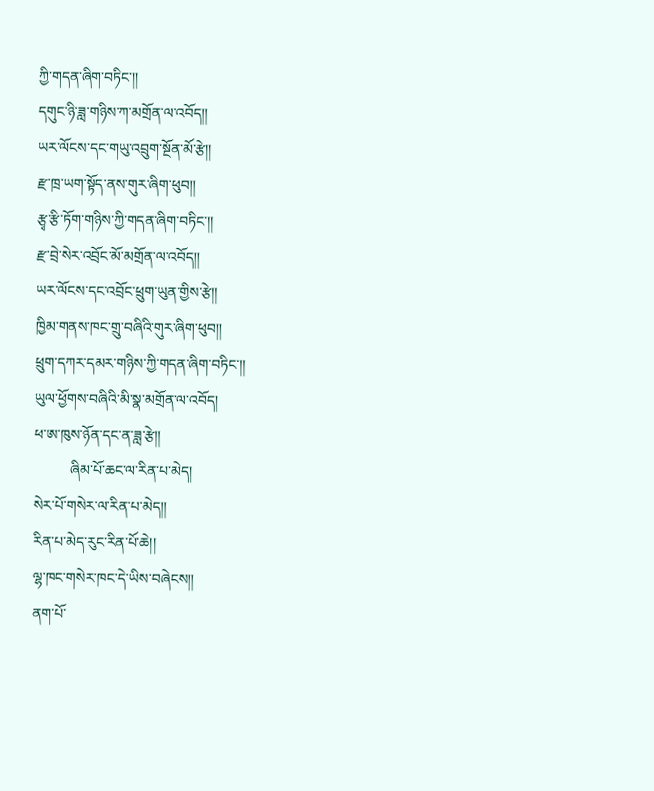ཀྱི་གདན་ཞིག་བཏིང་།།
དགུང་ཉི་ཟླ་གཉིས་ཀ་མགྲོན་ལ་འབོད།།
ཡར་ལོངས་དང་གཡུ་འབྲུག་སྔོན་མོ་རྩེ།།
རྫ་ཁྲ་ཡག་སྟོད་ནས་གུར་ཞིག་ཕུབ།།
རྩྭ་རྩི་ཏོག་གཉིས་ཀྱི་གདན་ཞིག་བཏིང་།།
རྫ་བྲེ་སེར་འབྲོང་མོ་མགྲོན་ལ་འབོད།།
ཡར་ལོངས་དང་འབྲོང་ཕྲུག་ཡུན་གྱིས་རྩེ།།
ཁྱིམ་གནས་ཁང་གྲུ་བཞིའི་གུར་ཞིག་ཕུབ།།
ཕྲུག་དཀར་དམར་གཉིས་ཀྱི་གདན་ཞིག་བཏིང་།།
ཡུལ་ཕྱོགས་བཞིའི་མི་སྣ་མགྲོན་ལ་འབོད།
ཕ་ཨ་ཁུས་ཉོན་དང་ན་ཟླ་རྩེ།།
          ཞིམ་པོ་ཆང་ལ་རིན་པ་མེད།
སེར་པོ་གསེར་ལ་རིན་པ་མེད།།
རིན་པ་མེད་རུང་རིན་པོ་ཆེ།།
ལྷ་ཁང་གསེར་ཁང་དེ་ཡིས་བཞེངས།།
ནག་པོ་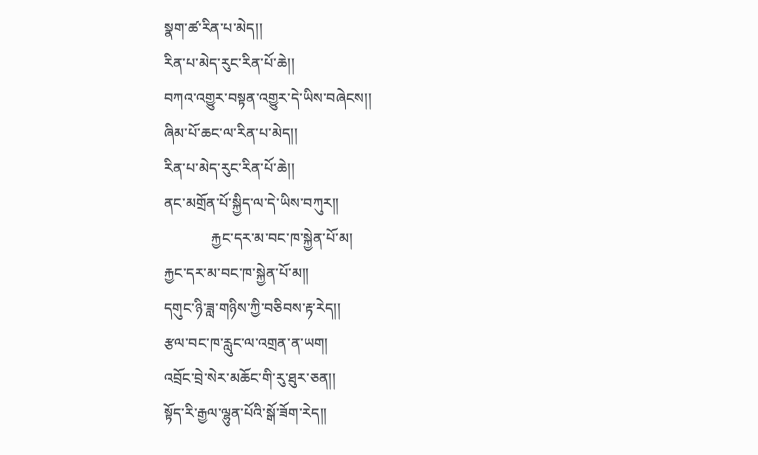སྣག་ཚ་རིན་པ་མེད།།
རིན་པ་མེད་རུང་རིན་པོ་ཆེ།།
བཀའ་འགྱུར་བསྟན་འགྱུར་དེ་ཡིས་བཞེངས།།
ཞིམ་པོ་ཆང་ལ་རིན་པ་མེད།།
རིན་པ་མེད་རུང་རིན་པོ་ཆེ།།
ནང་མགྲོན་པོ་སྐྱིད་ལ་དེ་ཡིས་བཀུར།།
             རྐྱང་དར་མ་བང་ཁ་སྐྱེན་པོ་མ།
རྐྱང་དར་མ་བང་ཁ་སྐྱེན་པོ་མ།།
དགུང་ཉི་ཟླ་གཉིས་ཀྱི་བཅིབས་རྟ་རེད།།
རྩལ་བང་ཁ་རླུང་ལ་འགྲན་ན་ཡག།
འབྲོང་བྲེ་སེར་མཆོང་གི་རུ་ཐུར་ཅན།།
སྟོད་རི་རྒྱལ་ལྷུན་པོའི་སྒོ་ཟོག་རེད།།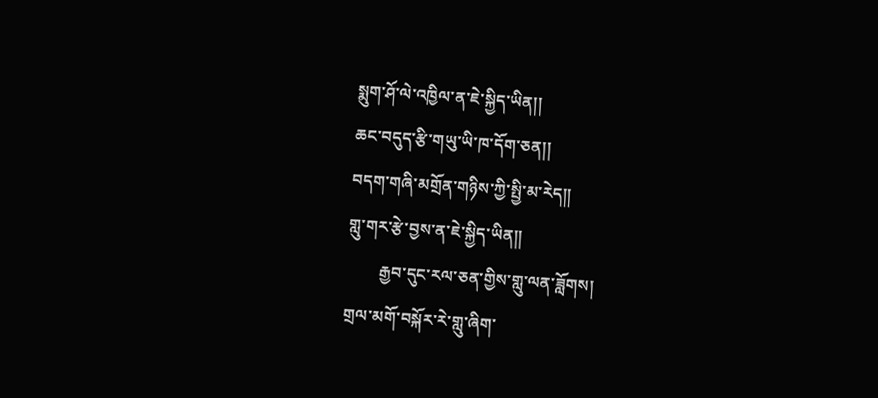སྨུག་ཤོ་ལེ་འཁྱིལ་ན་ཇེ་སྐྱིད་ཡིན།།
ཆང་བདུད་རྩི་གཡུ་ཡི་ཁ་དོག་ཅན།།
བདག་གཞི་མགྲོན་གཉིས་ཀྱི་སྤྱི་མ་རེད།།
གླུ་གར་རྩེ་བྱས་ན་ཇེ་སྐྱིད་ཡིན།།
        རྒྱབ་དུང་རལ་ཅན་གྱིས་གླུ་ལན་ཟློགས།
གྲལ་མགོ་བསྐོར་རེ་གླུ་ཞིག་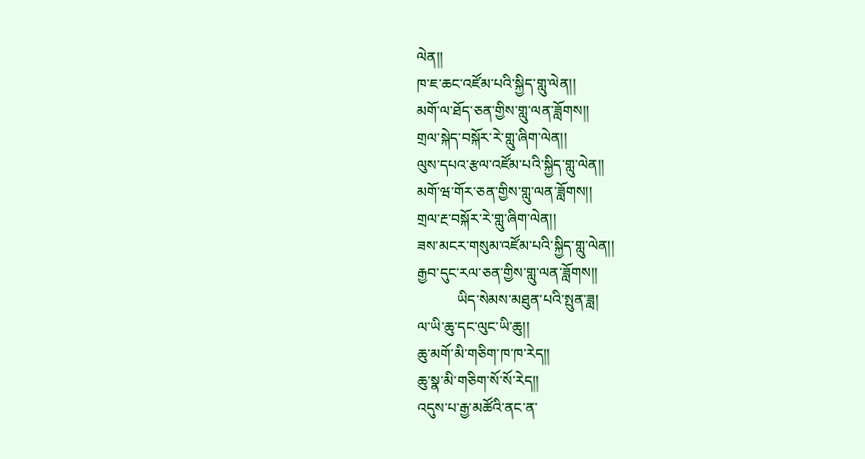ལེན།།
ཁ་ཇ་ཆང་འཛོམ་པའི་སྐྱིད་གླུ་ལེན།།
མགོ་ལ་ཐོད་ཅན་གྱིས་གླུ་ལན་ཟློགས།།
གྲལ་སྐེད་བསྐོར་རེ་གླུ་ཞིག་ལེན།།
ལུས་དཔའ་རྩལ་འཛོམ་པའི་སྐྱིད་གླུ་ལེན།།
མགོ་ཝ་གོར་ཅན་གྱིས་གླུ་ལན་ཟློགས།།
གྲལ་རྔ་བསྐོར་རེ་གླུ་ཞིག་ལེན།།
ཟས་མངར་གསུམ་འཛོམ་པའི་སྐྱིད་གླུ་ལེན།།
རྒྱབ་དུང་རལ་ཅན་གྱིས་གླུ་ལན་ཟློགས།།
           ཡིད་སེམས་མཐུན་པའི་སྤུན་ཟླ།
ལ་ཡི་ཆུ་དང་ལུང་ཡི་ཆུ།།
ཆུ་མགོ་མི་གཅིག་ཁ་ཁ་རེད།།
ཆུ་སྣ་མི་གཅིག་སོ་སོ་རེད།།
འདུས་པ་རྒྱ་མཚོའི་ནང་ན་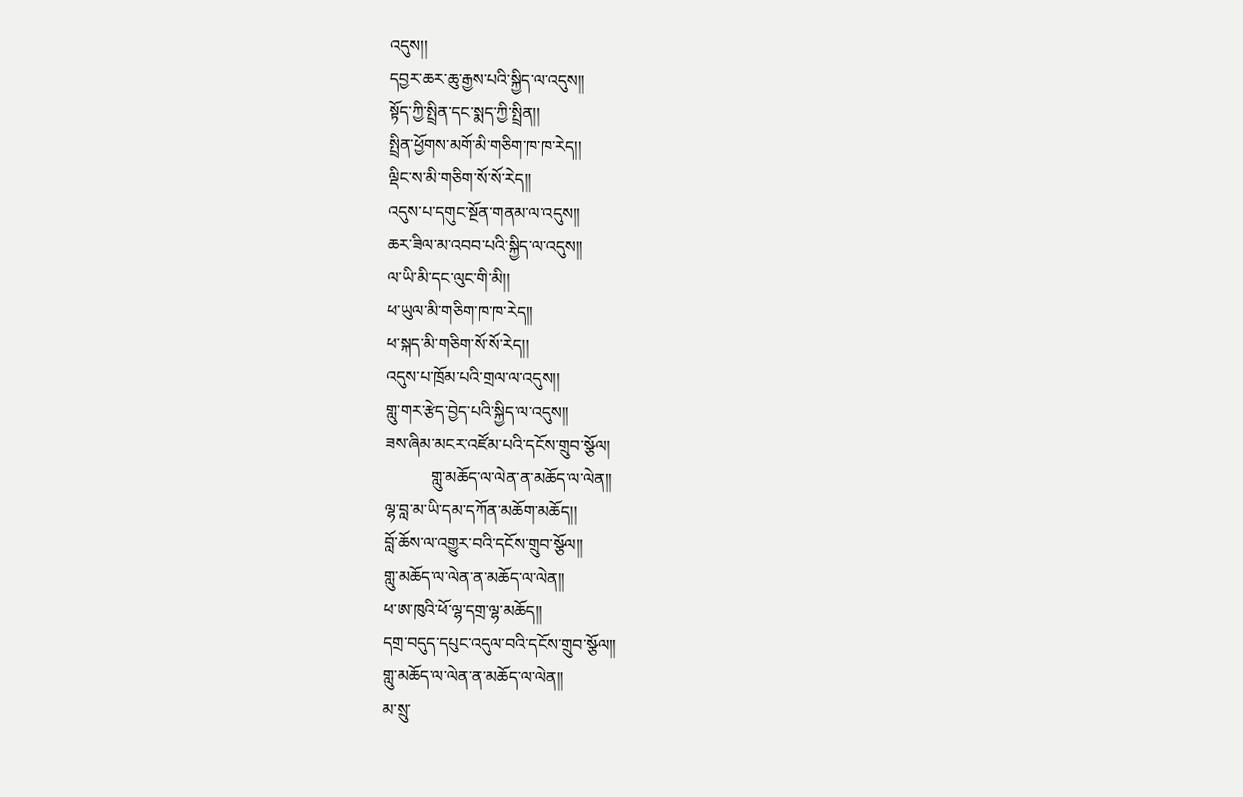འདུས།།
དབྱར་ཆར་ཆུ་རྒྱས་པའི་སྐྱིད་ལ་འདུས།།
སྟོད་ཀྱི་སྤྲིན་དང་སྨད་ཀྱི་སྤྲིན།།
སྤྲིན་ཕྱོགས་མགོ་མི་གཅིག་ཁ་ཁ་རེད།།
ལྡིང་ས་མི་གཅིག་སོ་སོ་རེད།།
འདུས་པ་དགུང་སྔོན་གནམ་ལ་འདུས།།
ཆར་ཟིལ་མ་འབབ་པའི་སྐྱིད་ལ་འདུས།།
ལ་ཡི་མི་དང་ལུང་གི་མི།།
ཕ་ཡུལ་མི་གཅིག་ཁ་ཁ་རེད།།
ཕ་སྐད་མི་གཅིག་སོ་སོ་རེད།།
འདུས་པ་ཁྲོམ་པའི་གྲལ་ལ་འདུས།།
གླུ་གར་རྩེད་བྱེད་པའི་སྐྱིད་ལ་འདུས།།
ཟས་ཞིམ་མངར་འཛོམ་པའི་དངོས་གྲུབ་སྩོལ།
           གླུ་མཆོད་ལ་ལེན་ན་མཆོད་ལ་ལེན།།
ལྷ་བླ་མ་ཡི་དམ་དཀོན་མཆོག་མཆོད།།
བློ་ཆོས་ལ་འགྱུར་བའི་དངོས་གྲུབ་སྩོལ།།
གླུ་མཆོད་ལ་ལེན་ན་མཆོད་ལ་ལེན།།
ཕ་ཨ་ཁུའི་ཕོ་ལྷ་དགྲ་ལྷ་མཆོད།།
དགྲ་བདུད་དཔུང་འདུལ་བའི་དངོས་གྲུབ་སྩོལ།།
གླུ་མཆོད་ལ་ལེན་ན་མཆོད་ལ་ལེན།།
མ་སྲུ་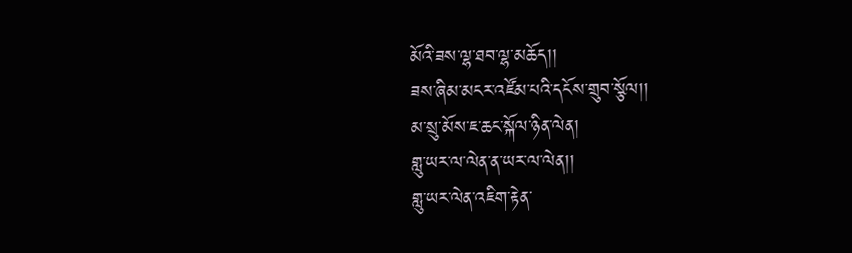མོའི་ཟས་ལྷ་ཐབ་ལྷ་མཆོད།།
ཟས་ཞིམ་མངར་འཛོམ་པའི་དངོས་གྲུབ་སྩོལ།།
མ་སྲུ་མོས་ཇ་ཆང་སྐོལ་ཉིན་ལེན།
གླུ་ཡར་ལ་ལེན་ན་ཡར་ལ་ལེན།།
གླུ་ཡར་ལེན་འཇིག་རྟེན་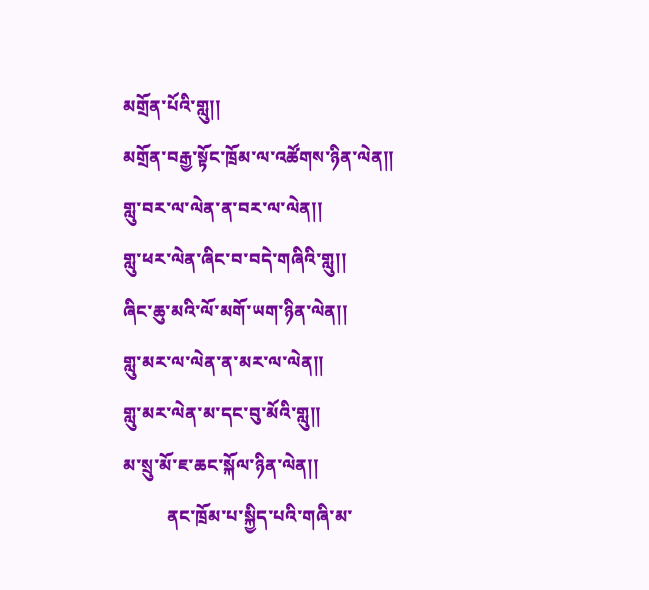མགྲོན་པོའི་གླུ།།
མགྲོན་བརྒྱ་སྟོང་ཁྲོམ་ལ་འཚོགས་ཉིན་ལེན།།
གླུ་བར་ལ་ལེན་ན་བར་ལ་ལེན།།
གླུ་ཕར་ལེན་ཞིང་བ་བདེ་གཞིའི་གླུ།།
ཞིང་ཆུ་མའི་ལོ་མགོ་ཡག་ཉིན་ལེན།།
གླུ་མར་ལ་ལེན་ན་མར་ལ་ལེན།།
གླུ་མར་ལེན་མ་དང་བུ་མོའི་གླུ།།
མ་སྲུ་མོ་ཇ་ཆང་སྐོལ་ཉིན་ལེན།།
          ནང་ཁྲོམ་པ་སྐྱིད་པའི་གཞི་མ་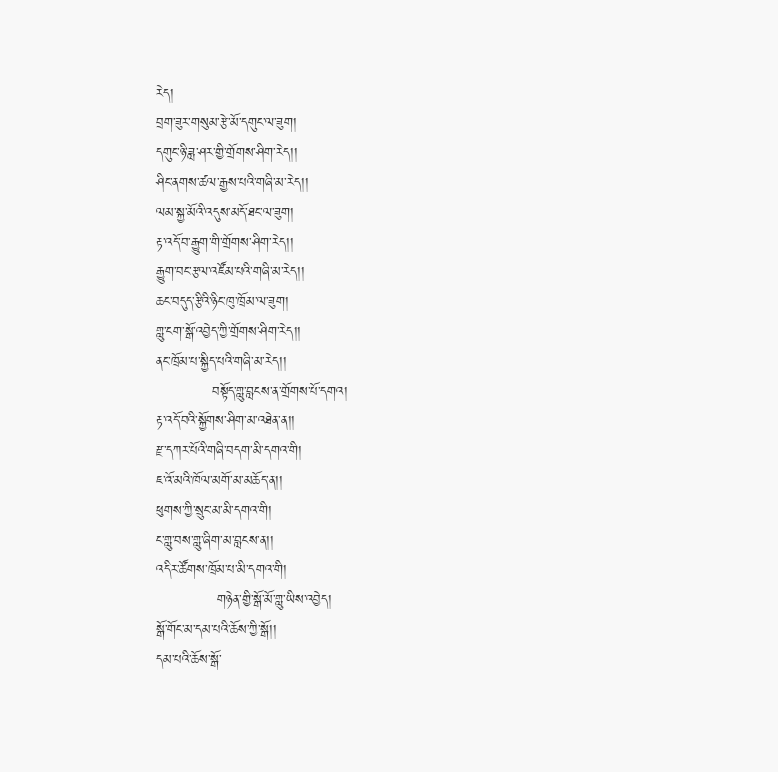རེད།
བྲག་ཟུར་གསུམ་རྩེ་མོ་དགུང་ལ་ཟུག།
དགུང་ཉི་ཟླ་ཤར་གྱི་གྲོགས་ཤིག་རེད།།
ཤིང་ནགས་ཚལ་རྒྱས་པའི་གཞི་མ་རེད།།
ལམ་སྐྱ་མོའི་འདུས་མདོ་ཐང་ལ་ཟུག།
རྟ་འདོ་བ་རྒྱུག་གི་གྲོགས་ཤིག་རེད།།
རྒྱུག་བང་རྩལ་འཛོམ་པའི་གཞི་མ་རེད།།
ཆང་བདུད་རྩིའི་ཉིང་ཁུ་ཁྲོམ་ལ་ཟུག།
གླུ་ངག་སྒོ་འབྱེད་ཀྱི་གྲོགས་ཤིག་རེད།།
ནང་ཁྲོམ་པ་སྐྱིད་པའི་གཞི་མ་རེད།།
            བསྟོད་གླུ་བླངས་ན་གྲོགས་པོ་དགའ།
རྟ་འདོ་བའི་སྐྱོགས་ཤིག་མ་འཐེན་ན།།
རྫ་དཀར་པོའི་གཞི་བདག་མི་དགའ་གི།
ཇ་འོ་མའི་ཁོལ་མགོ་མ་མཆོད་ན།།
ཕུགས་ཀྱི་སྲུང་མ་མི་དགའ་གི།
ང་གླུ་བས་གླུ་ཞིག་མ་བླངས་ན།།
འདིར་ཚོགས་ཁྲོམ་པ་མི་དགའ་གི།
             གཉེན་གྱི་སྒོ་མོ་གླུ་ཡིས་འབྱེད།
སྒོ་གོང་མ་དམ་པའི་ཆོས་ཀྱི་སྒོ།།
དམ་པའི་ཆོས་སྒོ་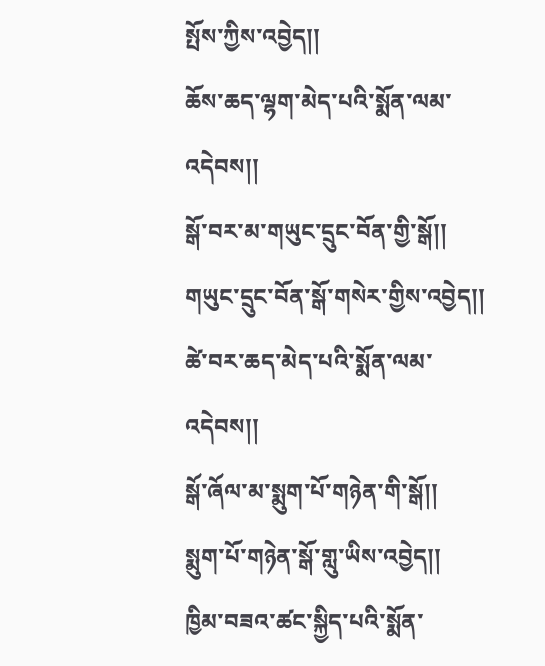སྤོས་ཀྱིས་འབྱེད།།
ཆོས་ཆད་ལྷག་མེད་པའི་སྨོན་ལམ་འདེབས།།
སྒོ་བར་མ་གཡུང་དྲུང་བོན་གྱི་སྒོ།།
གཡུང་དྲུང་བོན་སྒོ་གསེར་གྱིས་འབྱེད།།
ཚེ་བར་ཆད་མེད་པའི་སྨོན་ལམ་འདེབས།།
སྒོ་ཞོལ་མ་སྨུག་པོ་གཉེན་གི་སྒོ།།
སྨུག་པོ་གཉེན་སྒོ་གླུ་ཡིས་འབྱེད།།
ཁྱིམ་བཟའ་ཚང་སྐྱིད་པའི་སྨོན་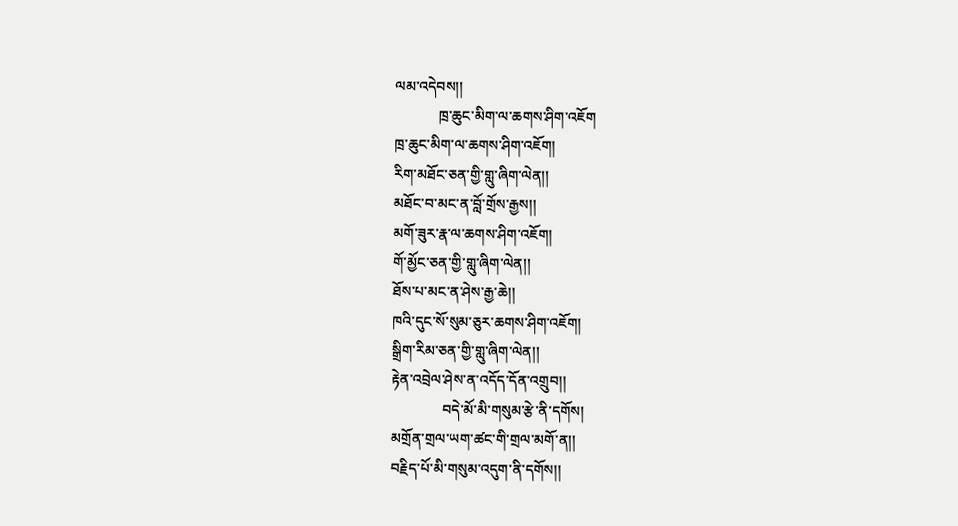ལམ་འདེབས།།
            ཁྲ་ཆུང་མིག་ལ་ཆགས་ཤིག་འཇོག
ཁྲ་ཆུང་མིག་ལ་ཆགས་ཤིག་འཇོག།
རིག་མཐོང་ཅན་གྱི་གླུ་ཞིག་ལེན།།
མཐོང་བ་མང་ན་བློ་གྲོས་རྒྱས།།
མགོ་ཟུར་རྣ་ལ་ཆགས་ཤིག་འཇོག།
གོ་མྱོང་ཅན་གྱི་གླུ་ཞིག་ལེན།།
ཐོས་པ་མང་ན་ཤེས་རྒྱ་ཆེ།།
ཁའི་དུང་སོ་སུམ་ཅུར་ཆགས་ཤིག་འཇོག།
སྒྲིག་རིམ་ཅན་གྱི་གླུ་ཞིག་ལེན།།
རྟེན་འབྲེལ་ཤེས་ན་འདོད་དོན་འགྲུབ།།
              བདེ་མོ་མི་གསུམ་རྩེ་ནི་དགོས།
མགྲོན་གྲལ་ཡག་ཚང་གི་གྲལ་མགོ་ན།།
བརྗིད་པོ་མི་གསུམ་འདུག་ནི་དགོས།།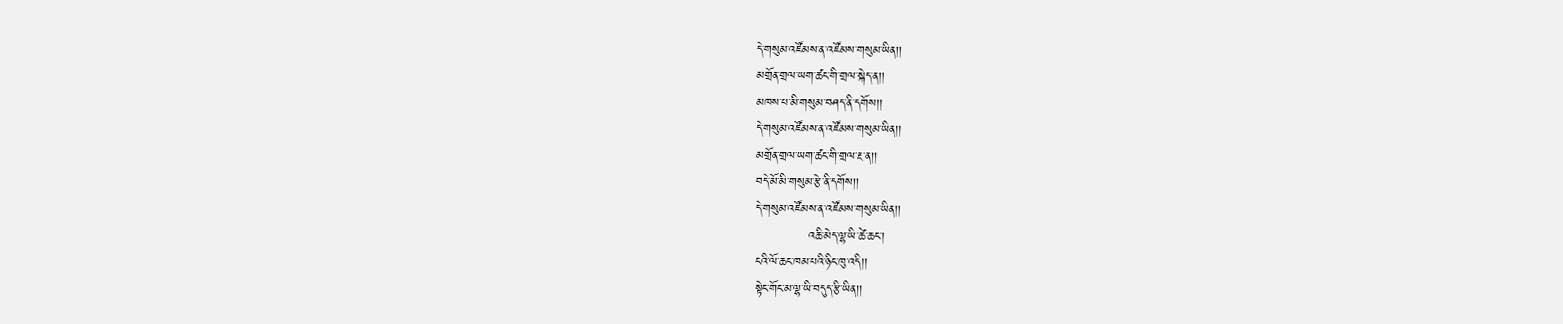དེ་གསུམ་འཛོམས་ན་འཛོམས་གསུམ་ཡིན།།
མགྲོན་གྲལ་ཡག་ཚང་གི་གྲལ་སྐེད་ན།།
མཁས་པ་མི་གསུམ་བཤད་ནི་དགོས།།
དེ་གསུམ་འཛོམས་ན་འཛོམས་གསུམ་ཡིན།།
མགྲོན་གྲལ་ཡག་ཚང་གི་གྲལ་རྔ་ན།།
བདེ་མོ་མི་གསུམ་རྩེ་ནི་དགོས།།
དེ་གསུམ་འཛོམས་ན་འཛོམས་གསུམ་ཡིན།།
             འཆི་མེད་ལྷ་ཡི་ཚེ་ཆང་།
ངའི་ལོ་ཆང་ཁམ་པའི་ཉིང་ཁུ་འདི།།
སྟེང་གོང་མ་ལྷ་ཡི་བདུད་རྩི་ཡིན།།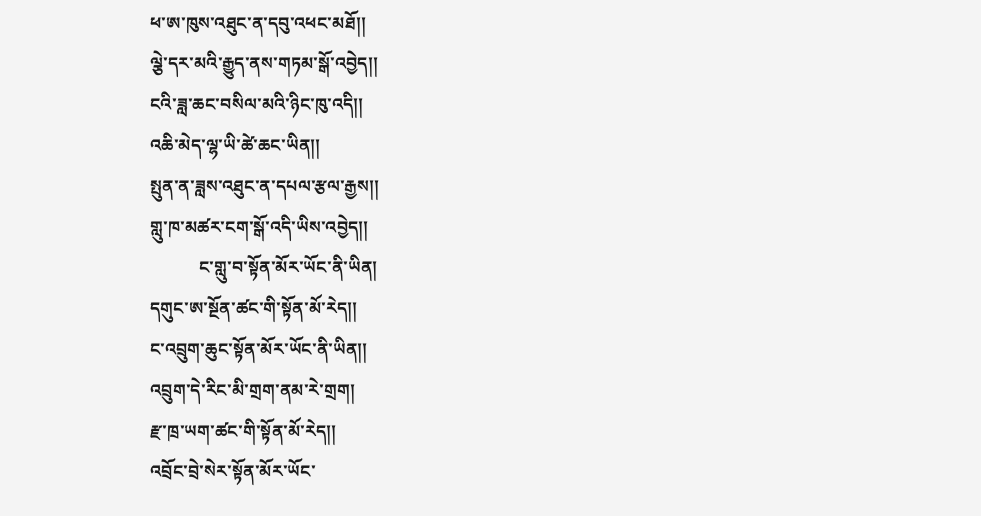ཕ་ཨ་ཁུས་འཐུང་ན་དབུ་འཕང་མཐོ།།
ལྕེ་དར་མའི་རྒྱུད་ནས་གཏམ་སྒོ་འབྱེད།།
ངའི་ཟླ་ཆང་བསིལ་མའི་ཉིང་ཁུ་འདི།།
འཆི་མེད་ལྷ་ཡི་ཚེ་ཆང་ཡིན།།
སྤུན་ན་ཟླས་འཐུང་ན་དཔལ་རྩལ་རྒྱས།།
གླུ་ཁ་མཚར་ངག་སྒོ་འདི་ཡིས་འབྱེད།།
           ང་གླུ་བ་སྟོན་མོར་ཡོང་ནི་ཡིན།
དགུང་ཨ་སྔོན་ཚང་གི་སྟོན་མོ་རེད།།
ང་འབྲུག་ཆུང་སྟོན་མོར་ཡོང་ནི་ཡིན།།
འབྲུག་དེ་རིང་མི་གྲག་ནམ་རེ་གྲག།
རྫ་ཁྲ་ཡག་ཚང་གི་སྟོན་མོ་རེད།།
འབྲོང་བྲེ་སེར་སྟོན་མོར་ཡོང་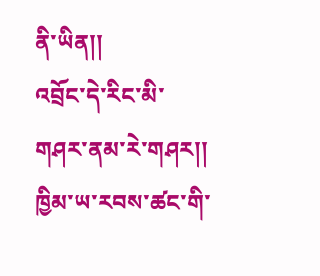ནི་ཡིན།།
འབྲོང་དེ་རིང་མི་གཤར་ནམ་རེ་གཤར།།
ཁྱིམ་ཡ་རབས་ཚང་གི་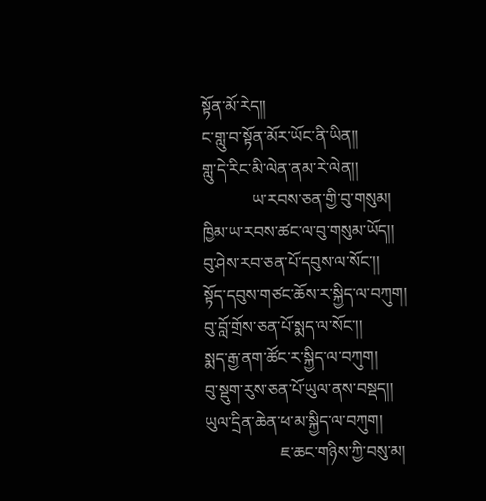སྟོན་མོ་རེད།།
ང་གླུ་བ་སྟོན་མོར་ཡོང་ནི་ཡིན།།
གླུ་དེ་རིང་མི་ལེན་ནམ་རེ་ལེན།།
            ཡ་རབས་ཅན་གྱི་བུ་གསུམ།
ཁྱིམ་ཡ་རབས་ཚང་ལ་བུ་གསུམ་ཡོད།།
བུ་ཤེས་རབ་ཅན་པོ་དབུས་ལ་སོང་།།
སྟོད་དབུས་གཙང་ཆོས་ར་སྐྱིད་ལ་བཀུག།
བུ་བློ་གྲོས་ཅན་པོ་སྨད་ལ་སོང་།།
སྨད་རྒྱ་ནག་ཚོང་ར་སྐྱིད་ལ་བཀུག།
བུ་སྡུག་རུས་ཅན་པོ་ཡུལ་ནས་བསྡད།།
ཡུལ་དྲིན་ཆེན་ཕ་མ་སྐྱིད་ལ་བཀུག།
                  ཇ་ཆང་གཉིས་ཀྱི་བསུ་མ།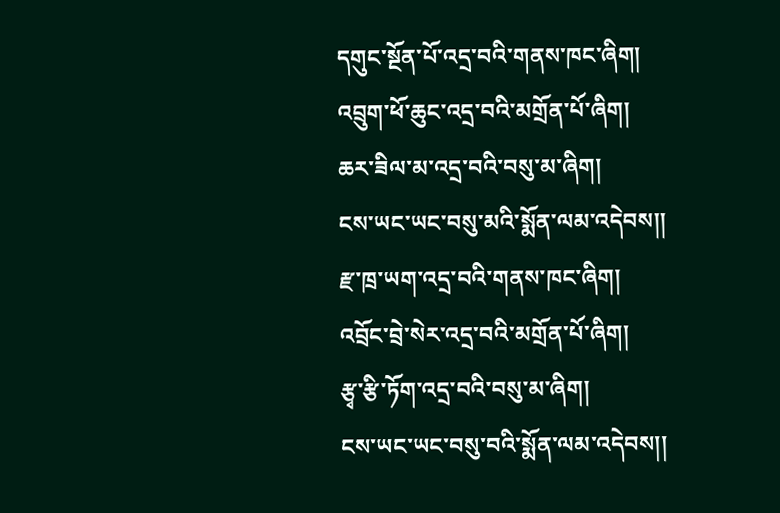དགུང་སྔོན་པོ་འདྲ་བའི་གནས་ཁང་ཞིག།
འབྲུག་ཕོ་ཆུང་འདྲ་བའི་མགྲོན་པོ་ཞིག།
ཆར་ཟིལ་མ་འདྲ་བའི་བསུ་མ་ཞིག།
ངས་ཡང་ཡང་བསུ་མའི་སྨོན་ལམ་འདེབས།།
རྫ་ཁྲ་ཡག་འདྲ་བའི་གནས་ཁང་ཞིག།
འབྲོང་བྲེ་སེར་འདྲ་བའི་མགྲོན་པོ་ཞིག།
རྩྭ་རྩི་ཏོག་འདྲ་བའི་བསུ་མ་ཞིག།
ངས་ཡང་ཡང་བསུ་བའི་སྨོན་ལམ་འདེབས།།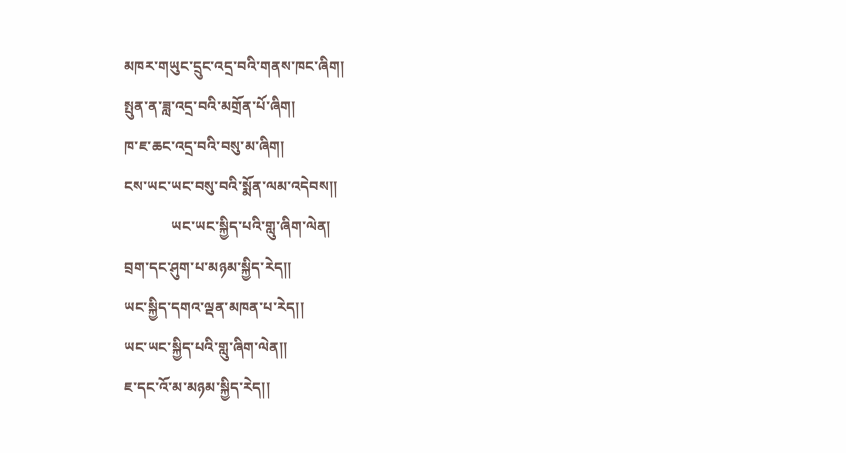མཁར་གཡུང་དྲུང་འདྲ་བའི་གནས་ཁང་ཞིག།
སྤུན་ན་ཟླ་འདྲ་བའི་མགྲོན་པོ་ཞིག།
ཁ་ཇ་ཆང་འདྲ་བའི་བསུ་མ་ཞིག།
ངས་ཡང་ཡང་བསུ་བའི་སྨོན་ལམ་འདེབས།།
             ཡང་ཡང་སྐྱིད་པའི་གླུ་ཞིག་ལེན།
བྲག་དང་ཤུག་པ་མཉམ་སྐྱིད་རེད།།
ཡང་སྐྱིད་དགའ་ལྡན་མཁན་པ་རེད།།
ཡང་ཡང་སྐྱིད་པའི་གླུ་ཞིག་ལེན།།
ཇ་དང་འོ་མ་མཉམ་སྐྱིད་རེད།།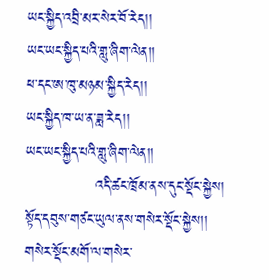ཡང་སྐྱིད་འབྲི་མར་སེར་བོ་རེད།།
ཡང་ཡང་སྐྱིད་པའི་གླུ་ཞིག་ལེན།།
ཕ་དང་ཨ་ཁུ་མཉམ་སྐྱིད་རེད།།
ཡང་སྐྱིད་ཁ་ཡ་ན་ཟླ་རེད།།
ཡང་ཡང་སྐྱིད་པའི་གླུ་ཞིག་ལེན།།
              འདི་ཚང་ཁྲོམ་ནས་དུང་སྡོང་སྐྱེས།
སྟོད་དབུས་གཙང་ཡུལ་ནས་གསེར་སྡོང་སྐྱེས།།
གསེར་སྡོང་མགོ་ལ་གསེར་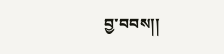བྱ་བབས།།